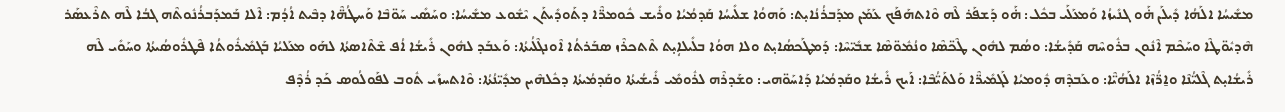ܡܫܺܝܚܳܐ ܐܠܰܗܳܐ ܕܺܝܠܰܢ ܗ̇ܰܘ ܓܢܺܝܙܳܐ ܘܰܡܥܰܠܰܝ ܒܟܽܠ: ܗ̇ܰܘ ܕܰܫܦܰܪ ܠܶܗ ܘܶܐܬܗܰܦܰܟ ܥܰܡܰܢ ܡܕܰܒܪܳܢܳܐܝ̣ܬ: ܘܰܗܘܳܐ ܫܠܺܝܚܳܐ ܩܰܕܡܳܝܳܐ ܘܪܺܝܫ ܟܽܘܡܪ̈ܶܐ ܕܬܰܘܕܺܝܬܰܢ ܝܶܫܽܘܥ ܡܫܺܝܚܳܐ: ܘܚܰܣܺܝ ܚܰܘ̈ܒܶܐ ܘܰܚܛܳܗ̈ܶܐ ܕܒܶܝܬ ܐܳܕܳܡ: ܐܶܠܐ ܒܰܡܕܰܒܪܳܢܽܘܬܶܗ ܓܒܳܐ ܠܶܗ ܬܪܶܥܣܰܪ ܗܶܕܝܽܘ̈ܛܶܐ ܘܚܰܟܶܡ ܐܶܢܽܘܢ ܒܪܽܘܚܶܗ ܩܰܕܺܝܫܳܐ: ܘܣܳܡ ܠܗܽܘܢ ܛܶܟ̈ܣܶܐ ܘܢܳܡܽܘ̈ܣܶܐ ܫܒܺܝ̈ܚܶܐ: ܕܰܡܛܰܟܣܳܐܝ̣ܬ ܘܠܐ ܗܘܳܐ ܒܠܺܝܠܐܴܝ̣ܬ ܬܶܬܟܪܶܙ ܣܒܰܪܬܳܐ ܐܶܘܢܓܶܠܳܝܬܳܐ: ܘܰܥܒܰܕ ܠܗܽܘܢ ܪܺܝܫܳܐ ܐܳܦ ܫܶܬܶܐܣܬܳܐ ܠܗܰܘ ܡܥܰܠܝܳܐ ܒܰܓܡܺܝܪܽܘܬܳܐ ܦܶܛܪܽܘܣܳܝܬܳܐ ܘܚܰܘܺܝ ܠܶܗ ܪܺܝܫܳܐܝ̣ܬ ܓܶܠܝ̈ܳܢܶܐ ܘܐ̱ܪ̈ܳܙܶܐ ܐܠܰܗܳܝ̈ܶܐ: ܘܥܰܒܕܶܗ ܕܽܘܡܝܳܐ ܠܰܓܡܺܝܪ̈ܶܐ ܘܰܠܬܰܝ̈ܳܒܶܐ: ܐܰܝܟ ܪܺܝܫܳܐ ܘܩܰܕܡܳܝܳܐ ܕܰܐܚܰܘ̈ܗܝ: ܘܫܰܕܪܶܗ ܠܪܽܘܡܺܝ ܪܺܝܫܳܝܬܳܐ ܘܩܰܕܡܳܝܬܳܐ ܕܟܽܠܗܶܝܢ ܡܕܺܝ̈ܢܳܬܳܐ: ܘܶܐܬܚܙܺܝ ܬܽܘܒ ܠܦܰܘܠܳܘܣ ܟܰܕ ܪܳܕܶܦ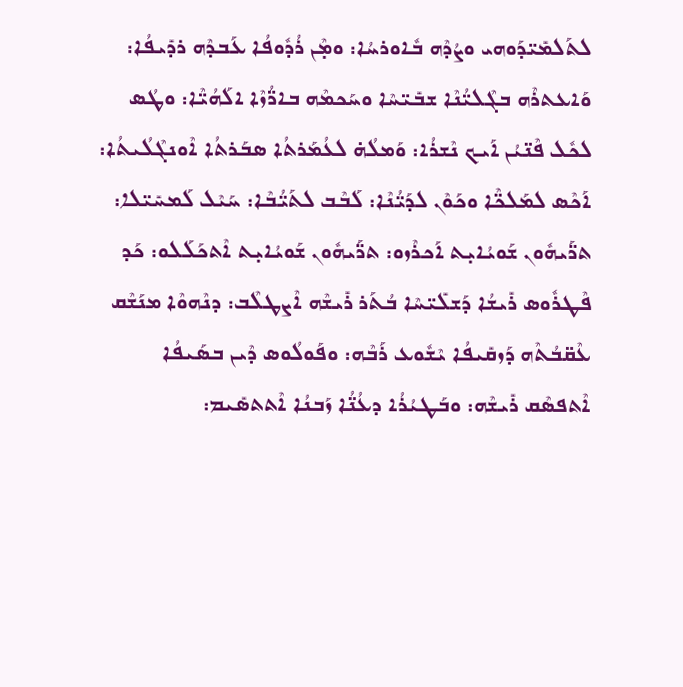ܠܬܰܠܡܺܝ̈ܕܰܘܗܝ ܘܨܳܕܶܗ ܒܽܐܘܪܚܳܐ: ܘܡ̣ܶܢ ܪܳܕܽܘܦܳܐ ܥܰܒܕܶܗ ܪܕܺܝܦܳܐ: ܘܰܐܥܬܪܶܗ ܒܓܶܠܝ̈ܳܢܶܐ ܫܒܺܝ̈ܚܶܐ ܘܚܰܟܡܶܗ ܒܐܪ̈ܳܙܶܐ ܐܠܰܗܳܝ̈ܶܐ: ܘܛܳܣ ܠܟܽܠ ܦܶܢ̈ܝܳܢ ܐܰܝܟ ܢܶܫܪܳܐ: ܘܰܡܠܳܗ̇ ܠܥܳܡܰܪܬܳܐ ܣܒܰܪܬܳܐ ܐܶܘܢܓܶܠܳܝܬܳܐ: ܐܰܟܶܣ ܠܡܰܠܟ̈ܶܐ ܘܟܰܘܶܢ ܠܕܰܝ̈ܳܢܶܐ: ܠܰܒܶܒ ܠܬܰܝ̈ܳܒܶܐ: ܚܰܝܶܠ ܠܰܡܚܺܝ̈ܠܐ: ܬܪ̈ܰܝܗܽܘܢ ܫܰܘܝܳܐܝ̣ܬ ܐܰܟܪܶܙܘ: ܬܪ̈ܰܝܗܽܘܢ ܫܰܘܝܳܐܝ̣ܬ ܐܶܬܟܰܠܰܠܘ: ܟܰܕ ܦܶܛܪܽܘܣ ܪܺܝܫܳܐ ܕܰܫܠܺܝ̈ܚܶܐ ܒܳܬܰܪ ܪܺܝܫܶܗ ܐܶܨܛܠܶܒ: ܕܢܶܗܘܶܐ ܡܢܰܫܶܩ ܥܶܩ̈ܒܳܬܶܗ ܕܰܙܩܺܝܦܳܐ ܝܶܫܽܘܥ ܪܰܒܶܗ: ܘܦܰܘܠܳܘܣ ܕܶܝܢ ܒܣܰܝܦܳܐ ܐܶܬܦܣܶܩ ܪܺܝܫܶܗ: ܘܒܰܛܝܳܪܳܐ ܕܥܳܢ̈ܳܐ ܙܰܒܢܳܐ ܐܶܬܬܣܺܝܡ: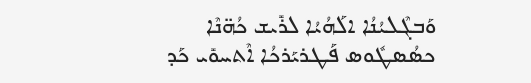ܘܰܒܓܶܠܝܳܢܳܐ ܐܠܰܗܳܝܳܐ ܠܪܺܝܫ ܟܳܗ̈ܢܶܐ ܟܣܳܣܛܽܘܣ ܦܰܛܪܝܰܪܟܳܐ ܐܶܬܚܘܺܝ ܟܰܕ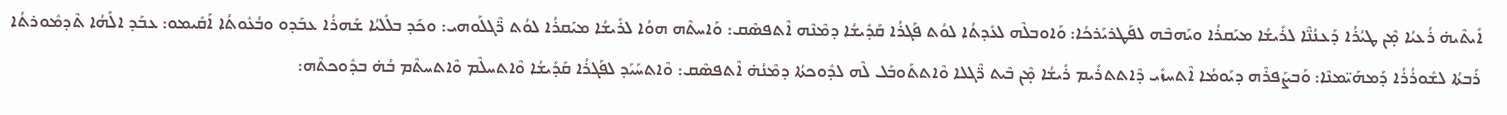ܐܺܝܬܶܝܗ̇ ܪܳܥܝܳܐ ܡ̣ܶܢ ܛܝܳܪܳܐ ܕܰܥܢܳܢ̈ܶܐ ܠܪܺܝܫܳܐ ܡܝܰܩܪܳܐ ܘܝܰܗܒܶܗ ܠܦܰܛܪܝܰܪܟܳܐ: ܘܰܐܘܒܠܶܗ ܠܥܺܕܬܳܐ ܠܘܳܬ ܦܰܓܪܳܐ ܩܰܕܺܝܫܳܐ ܕܡܶܢܶܗ ܐܶܬܦܣܶܩ: ܘܰܐܚܬܶܗ ܗܘܳܐ ܠܪܺܝܫܳܐ ܡܝܰܩܪܳܐ ܠܘܳܬ ܪ̈ܶܓܠܰܘܗܝ: ܘܟܰܕ ܒܠܺܠܝܳܐ ܫܰܗܪܳܐ ܥܒܰܕܘ ܘܒܳܥܽܘܬܳܐ ܐܰܩܺܝܡܘ: ܥܒܰܕ ܐܠܰܗܳܐ ܬܶܕܡܽܘܪܬܳܐ ܪܰܒܬܳܐ ܠܫܽܘܪܳܪܳܐ ܕܰܡܗܰܝ̈ܡܢܶܐ: ܘܰܒܨܰܦܪܶܗ ܕܝܰܘܡܳܐ ܐܶܬܚܙܺܝ ܕܶܐܬܬܪܺܝܡ ܪܺܝܫܳܐ ܡ̣ܶܢ ܒܶܝܬ ܪ̈ܶܓܠܐ ܘܶܐܬܬܰܘܒܰܠ ܠܶܗ ܠܕܽܘܟܬܳܐ ܕܡܶܢܳܗ̇ ܐܶܬܦܣܶܩ: ܘܶܐܬܚܰܝܰܕ ܠܦܰܓܪܳܐ ܩܰܕܺܝܫܳܐ ܘܶܐܬܚܠܶܡ ܘܶܐܬܚܬܶܡ ܒܳܗ̇ ܒܕܽܘܟܬܶܗ: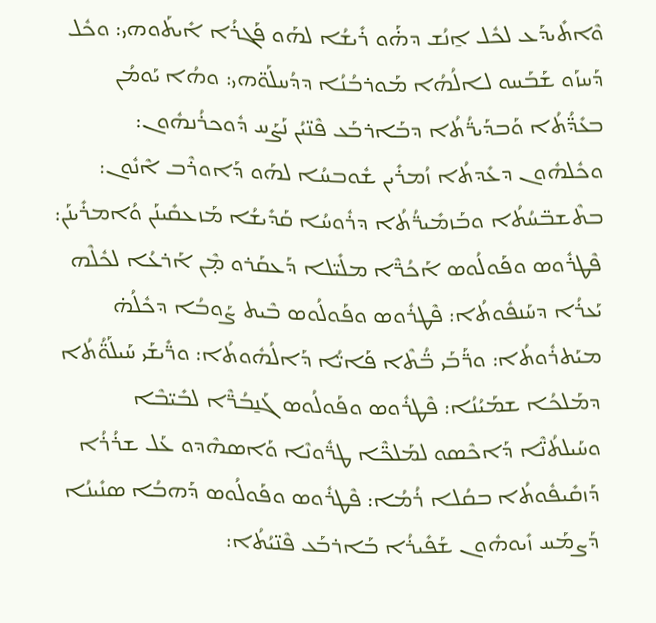ܘܶܐܬܺܝܕܰܥ ܠܟܽܠ ܐ̱ܢܳܫ ܕܗ̇ܰܘ ܪܺܝܫܳܐ ܠܗܰܘ ܦܰܓܪܳܐ ܐܺܝܬܰܘܗܝ: ܘܟܽܠ ܕܰܚܙܰܘ ܫܰܒܰܚܘ ܠܐܠܳܗܳܐ ܡܰܘܪܒܳܢܳܐ ܕܕܳܚܠܰܘ̈ܗܝ: ܘܗܳܐ ܝܰܘܡܳܢ ܒܥܺܕ̈ܳܬܳܐ ܘܰܒܕܰܝܪ̈ܳܬܳܐ ܕܒܰܐܪܒܰܥ ܦܶܢ̈ܝܳܢ ܢܰܨܰܚ ܕܽܘܟܪܳܢܗܽܘܢ: ܘܟܽܠܗܽܘܢ ܕܥܺܕܬܳܐ ܙܳܡܪܺܝܢ ܫܽܘܒܚܳܐ ܠܗܰܘ ܕܰܐܘܪܶܒ ܐܶܢܽܘܢ: ܒܬܶܫܒ̈ܚܳܬܳܐ ܘܒܰܙܡܺܝܪ̈ܳܬܳܐ ܕܪܽܘܚܳܐ ܩܰܕܺܝܫܳܐ ܡܰܙܥܩܺܝܢܰܢ ܘܳܐܡܪܺܝܢܰܢ: ܦܶܛܪܽܘܣ ܘܦܰܘܠܳܘܣ ܐܰܟܳܪ̈ܶܐ ܡܠܺܝ̈ܠܐ ܕܰܥܩܰܪܘ ܡ̣ܶܢ ܐܰܪܥܳܐ ܠܟܽܠܶܗ ܝܰܥܪܳܐ ܕܚܰܢܦܽܘܬܳܐ: ܦܶܛܪܽܘܣ ܘܦܰܘܠܳܘܣ ܒܶܝܬ ܨܰܘܒܳܐ ܕܟܽܠܳܗ̇ ܡܝܰܬܪܽܘܬܳܐ: ܘܪ̈ܰܒܰܝ ܒ̈ܳܬܶܐ ܦܰܐܝ̈ܳܐ ܕܰܐܠܳܗܽܘܬܳܐ: ܘܪ̈ܺܝܫܰܝ ܚܰܝܠܰܘ̈ܳܬܳܐ ܕܡܰܠܟܳܐ ܫܡܰܝܳܢܳܐ: ܦܶܛܪܽܘܣ ܘܦܰܘܠܳܘܣ ܓܰܢ̱ܒܳܪ̈ܶܐ ܠܒܺܝ̈ܒܶܐ ܘܚܰܝܠܬܳܢ̈ܶܐ ܕܰܐܟܶܣܘ ܠܡܰܠܟ̈ܶܐ ܛܪ̈ܽܘܢܶܐ ܘܰܐܣܗܶܕܘ ܥܰܠ ܫܪܳܪܳܐ ܕܰܙܩܺܝܦܽܘܬܳܐ ܒܩܳܠܐ ܪܳܡܳܐ: ܦܶܛܪܽܘܣ ܘܦܰܘܠܳܘܣ ܕܰܗܒܳܐ ܣܢܺܝܢܳܐ ܕܰܨܡܰܚ ܙܺܝܘܗܽܘܢ ܫܰܦܺܝܪܳܐ ܒܰܐܪܒܰܥ ܦܶܢ̈ܝܳܬܳܐ: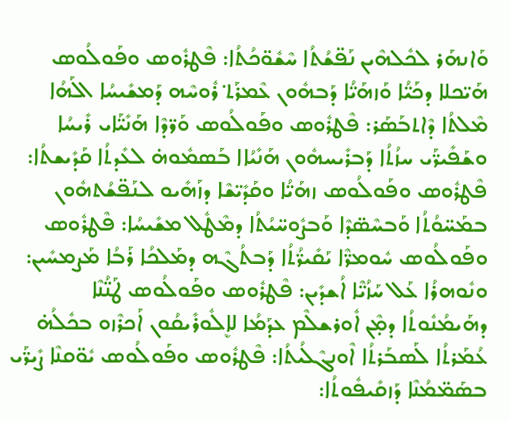ܘܰܐܢܗܰܪ ܠܟܽܠܗܶܝܢ ܢܰܦ̈ܫܳܬܳܐ ܚܶܫܽܘ̈ܟܳܬܳܐ: ܦܶܛܪܽܘܣ ܘܦܰܘܠܳܘܣ ܗܰܝ̈ܟܠܐ ܕܟܰܝ̈ܳܐ ܘܰܙܗܰܝ̈ܳܐ ܕܰܒܗܽܘܢ ܥܶܡܪܰܬ݀ ܪܽܘܚܶܗ ܕܰܡܫܺܝܚܳܐ ܐܠܰܗܳܐ ܡܶܠܬܳܐ ܕܶܐܬܒܰܣܰܪ: ܦܶܛܪܽܘܣ ܘܦܰܘܠܳܘܣ ܘܰܪ̈ܕܶܐ ܗܰܢܺܝ̈ܰܐܝ ܪܺܝܚܳܐ ܘܫܰܦܺܝܪ̈ܰܝ ܚܙܳܬܳܐ ܕܰܒܪܺܝܚܗܽܘܢ ܗܰܢܺܝܳܐܐ ܒܰܣܡܽܘܗ̇ ܠܥܺܕܬܳܐ ܩܰܕܺܝܫܬܳܐ: ܦܶܛܪܽܘܣ ܘܦܰܘܠܳܘܣ ܙܗܰܝ̈ܳܐ ܘܩܰܕܺܝ̈ܫܶܐ ܕܙܰܗܺܝܘ ܠܢܰܦ̈ܫܳܬܗܽܘܢ ܒܡܰܚ̈ܘܳܬܳܐ ܘܰܒܚܶܣ̈ܕܶܐ ܘܰܒܨܽܘܚ̈ܝܳܬܳܐ ܕܡܶܛܽܠ ܡܫܺܝܚܳܐ: ܦܶܛܪܽܘܣ ܘܦܰܘܠܳܘܣ ܚܽܘܡܪ̈ܶܐ ܝܰܩܺܝܪ̈ܳܬܳܐ ܕܰܒܬܳܓܶܗ ܕܡܰܠܟܳܐ ܪܰܒܳܐ ܡܰܨܡܚܺܝܢ: ܘܢܽܘܗܪܳܐ ܥܰܠ ܚܰܙܳܝ̈ܶܐ ܐܳܫܕܺܝܢ: ܦܶܛܪܽܘܣ ܘܦܰܘܠܳܘܣ ܛܰܢ̈ܳܢܶܐ ܕܗܰܝܡܳܢܽܘܬܳܐ ܕܡ̣ܶܢ ܐܽܘܪܫܠܶܡ ܥܕܰܡܳܐ ܠܐܷܠܽܘܪܺܝܩܳܘܢ ܐܰܟܪܶܙܘ ܒܟܽܠܳܗ̇ ܥܳܡܰܪܬܳܐ ܠܰܣܒܰܪܬܳܐ ܐܶܘܢܓܶܠܳܝܬܳܐ: ܦܶܛܪܽܘܣ ܘܦܰܘܠܳܘܣ ܝܽܘ̈ܩܢܶܐ ܨܺܝܪ̈ܰܝ ܒܣܰܡ̈ܡܳܢܶܐ ܕܰܙܩܺܝܦܽܘܬܳܐ: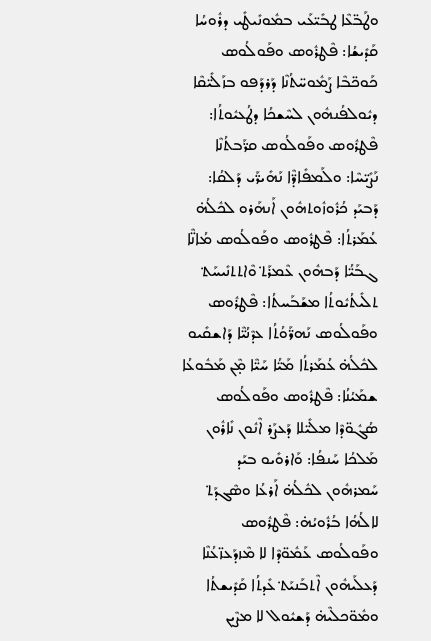ܘܛܰܒ̈ܥܶܐ ܛܒܺܝ̈ܥܰܝ ܒܡܽܘܢܺܝܛܺܝ ܕܪܽܘܚܳܐ ܩܰܕܺܝܫܳܐ: ܦܶܛܪܽܘܣ ܘܦܰܘܠܳܘܣ ܟܰܘܟ̈ܒܶܐ ܨܰܡܽܘܚ̈ܬܳܢܶܐ ܕܰܪܕܰܦܘ ܒܙܰܠܺܝ̈ܩܶܐ ܕܝܽܘܠܦܳܢܗܽܘܢ ܠܚܶܫܟܳܐ ܕܛܳܥܝܽܘܬܳܐ: ܦܶܛܪܽܘܣ ܘܦܰܘܠܳܘܣ ܩܪ̈ܰܒܬܳܢܶܐ ܢܰܨܺܝ̈ܚܶܐ: ܘܠܰܡܦܺܐܕ̈ܶܐ ܢܰܗܺܝܪ̈ܰܝ ܕܰܠܩܳܐ: ܕܰܒܝܰܕ ܟܳܪܽܘܙܽܘܬܗܽܘܢ ܐܰܢܗܰܪܘ ܠܟܽܠܳܗ̇ ܥܳܡܰܪܬܳܐ: ܦܶܛܪܽܘܣ ܘܦܰܘܠܳܘܣ ܡܳܐܢ̈ܶܐ ܓܒܰܝ̈ܳܐ ܕܰܒܗܽܘܢ ܥܶܡܪܰܬ݀ ܘܶܐܬܬܢܺܝܚܰܬ݀ ܬܠܺܝܬܳܝܽܘܬܳܐ ܡܫܰܒܰܚܬܳܐ: ܦܶܛܪܽܘܣ ܘܦܰܘܠܳܘܣ ܢܰܗܪ̈ܰܘܳܬܳܐ ܥܕܶܢܳܝ̈ܶܐ ܕܰܐܫܩܺܝܘ ܠܟܽܠܳܗ̇ ܥܳܡܰܪܬܳܐ ܡܰܝ̈ܳܐ ܚܰܝ̈ܶܐ ܡ̣ܶܢ ܡܰܒܽܘܥܳܐ ܫܡܰܝܳܢܳܐ: ܦܶܛܪܽܘܣ ܘܦܰܘܠܳܘܣ ܣܳܓܽܘ̈ܕܶܐ ܡܠܺܝ̈ܠܐ ܕܰܥܨܰܪ ܐܶܢܽܘܢ ܢܺܐܪܽܘܢ ܡܰܠܟܳܐ ܚܰܢܦܳܐ: ܘܰܐܪܘܺܝܘ ܒܝܰܕ ܚܰܡܪܗܽܘܢ ܠܟܽܠܳܗ̇ ܐܰܪܥܳܐ ܘܣܶܓܕܰܬ݀ ܠܐܠܳܗܳܐ ܒܳܪܽܘܝܳܗ̇: ܦܶܛܪܽܘܣ ܘܦܰܘܠܳܘܣ ܥܰܡܽܘ̈ܕܶܐ ܠܐ ܡܶܙܕܰܥܙ̈ܥܳܢܶܐ ܕܰܥܠܰܝܗܽܘܢ ܐܶܬܒܰܢܝܰܬ݀ ܥܺܕܬܳܐ ܩܰܕܺܝܫܬܳܐ ܘܡܽܘ̈ܟܠܶܝܗ̇ ܕܰܫܝܽܘܠ ܠܐ ܡܨܶܝܢ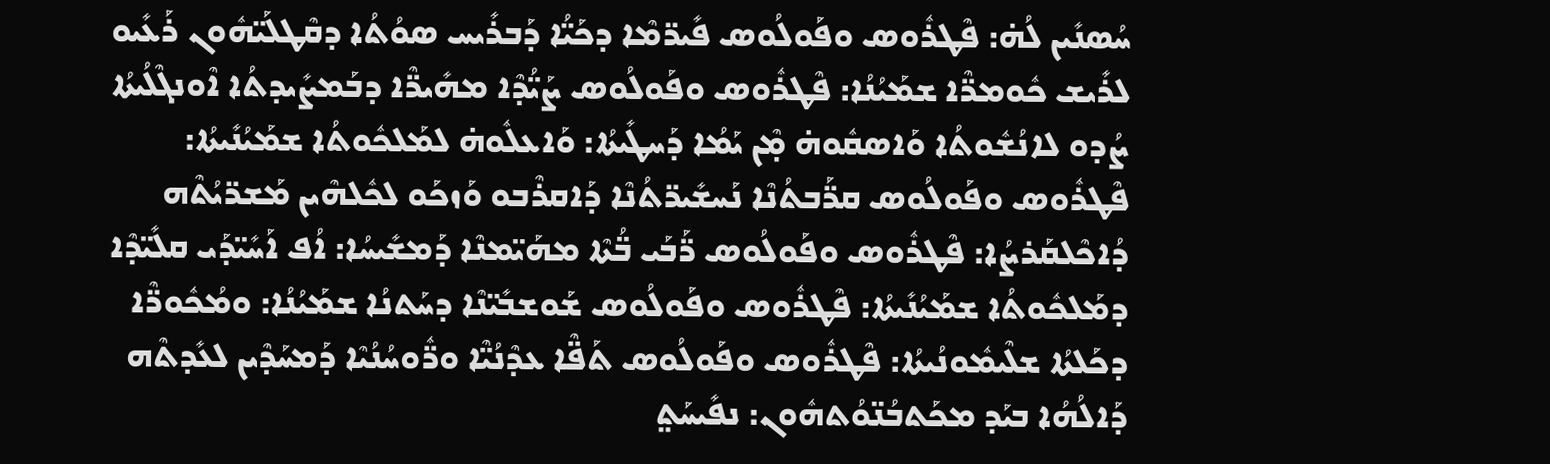ܚܳܣܢܺܝܢ ܠܳܗ̇: ܦܶܛܪܽܘܣ ܘܦܰܘܠܳܘܣ ܦܺܝܪ̈ܡܶܐ ܕܟܰܝ̈ܳܐ ܕܰܒܪܺܝܚ ܣܘܳܬܳܐ ܕܩܶܛܠܰܝ̈ܗܽܘܢ ܪܰܥܺܝܘ ܠܪܺܝܫ ܟܽܘܡܪ̈ܶܐ ܫܡܰܝܳܢܳܐ: ܦܶܛܪܽܘܣ ܘܦܰܘܠܳܘܣ ܨܰܝ̈ܳܕܶܐ ܡܗܺܝܪ̈ܶܐ ܕܒܰܡܨܺܝܕܬܳܐ ܐܶܘܢܓܶܠܳܝܬܳܐ ܨܳܕܘ ܠܐܢܳܫܽܘܬܳܐ ܘܰܐܣܩܽܘܗ̇ ܡ̣ܶܢ ܝܰܡܳܐ ܕܰܚܛܺܝܬܳܐ: ܘܰܐܥܠܽܘܗ̇ ܠܡܰܠܟܽܘܬܳܐ ܫܡܰܝܳܢܺܝܬܳܐ: ܦܶܛܪܽܘܣ ܘܦܰܘܠܳܘܣ ܩܪ̈ܰܒܬܳܢܶܐ ܢܰܚܫܺܝܪ̈ܬܳܢܶܐ ܕܰܐܩܪܶܒܘ ܘܰܙܟܰܘ ܠܟܽܠܗܶܝܢ ܡܰܫܪ̈ܝܳܬܶܗ ܕܳܐܟܶܠܩܰܪܨܳܐ: ܦܶܛܪܽܘܣ ܘܦܰܘܠܳܘܣ ܪ̈ܰܒܰܝ ܒ̈ܳܬܶܐ ܡܗܰܝ̈ܡܢܶܐ ܕܰܡܫܺܝܚܳܐ: ܐܳܦ ܐܰܚܺܝ̈ܕܰܝ ܩܠܺܝ̈ܕܶܐ ܕܡܰܠܟܽܘܬܳܐ ܫܡܰܝܳܢܺܝܬܳܐ: ܦܶܛܪܽܘܣ ܘܦܰܘܠܳܘܣ ܫܰܘܫܒܺܝ̈ܢܶܐ ܕܚܰܬܢܳܐ ܫܡܰܝܳܢܳܐ: ܘܡܳܟܽܘܪ̈ܶܐ ܕܟܰܠܬܳܐ ܫܠܶܝܡܽܘܢܳܝܬܳܐ: ܦܶܛܪܽܘܣ ܘܦܰܘܠܳܘܣ ܬܰܦ̈ܶܐ ܥܕܶܢܳܝ̈ܶܐ ܘܪ̈ܽܘܚܳܢܳܝܶܐ ܕܰܡܚܰܕܶܝܢ ܠܥܺܕܬܶܗ ܕܰܐܠܳܗܳܐ ܒܝܰܕ ܡܟܰܬܒܳܢ̈ܘܳܬܗܽܘܢ: ܢܦܺܝܚܰܬ݀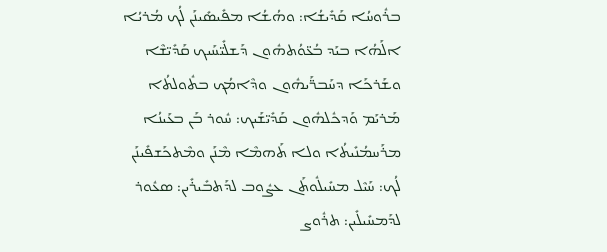ܒܪܽܘܚܳܐ ܩܰܕܺܝܫܳܐ: ܘܗܳܫܳܐ ܡܦܺܝܣܺܝܢܰܢ ܠܳܟ ܡܳܪܝܳܐ ܐܠܰܗܳܐ ܒܝܰܕ ܒܳܥ̈ܘܳܬܗܽܘܢ ܕܰܫܠܺܝ̈ܚܰܝܟ ܩܰܕܺܝ̈ܫܶܐ ܘܫܰܪܟܰܐ ܕܚܰܒܪ̈ܰܝܗܽܘܢ ܘܕܶܐܡܳܟ ܒܬܽܘܠܬܳܐ ܡܰܪܝܰܡ ܘܰܕܟܽܠܗܽܘܢ ܩܰܕܺܝ̈ܫܰܝܟ: ܚܽܘܪ ܒܰܢ ܒܥܰܝܢܳܐ ܡܪܰܚܡܳܢܺܝܬܳܐ ܘܠܐ ܬܰܗܡܶܐ ܡܶܢܰܢ ܘܡܶܬܟܰܫܦܺܝܢܰܢ ܠܳܟ: ܚܰܝܶܠ ܡܚܺܝܠܽܘܬܰܢ ܥܨܽܘܒ ܠܕܰܬܒܺܝܪܺܝܢ: ܣܥܽܘܪ ܠܕܰܡܚܺܝܠܺܝܢ: ܬܪܽܘܨ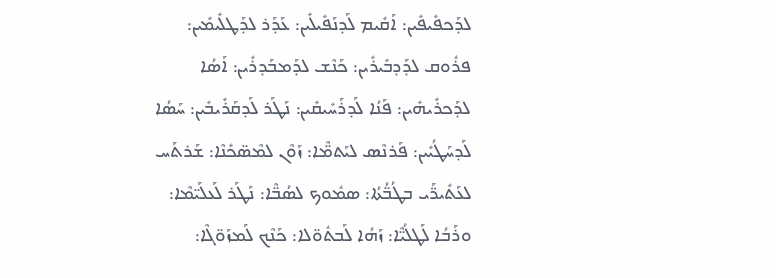ܠܕܰܟܦܺܝܦܺܝܢ: ܐܰܩܺܝܡ ܠܰܕܢܰܦܺܝܠܺܝܢ: ܥܰܕܰܪ ܠܕܰܛܠܺܝܡܺܝܢ: ܦܪܽܘܩ ܠܕܰܕܒܺܝܪܺܝܢ: ܟܰܢܶܫ ܠܕܰܡܒܰܕܪܺܝܢ: ܐܰܣܳܐ ܠܕܰܟܪܺܝܗܺܝܢ: ܦܰܢܳܐ ܠܰܕܪܰܚܺܝܩܺܝܢ: ܢܰܛܰܪ ܠܰܕܩܰܪܺܝܒܺܝܢ: ܚܰܣܳܐ ܠܰܕܚܰܛܳܝܺܝܢ: ܦܰܪܢܶܣ ܠܝܰܬܡ̈ܶܐ: ܙܰܘܶܢ ܠܡܶܣ̈ܟܺܢܶܐ: ܫܰܪܬܰܚ ܠܥܰܬܺܝܪ̈ܰܝ ܒܛܳܒ̈ܳܬܳܐ: ܣܡܽܘܟ ܠܣܳܒ̈ܶܐ: ܢܰܛܰܪ ܠܰܥܠܰܝ̈ܡܶܐ: ܘܪܰܒܳܐ ܠܰܛܠܳܝ̈ܶܐ: ܙܰܗܳܐ ܠܰܒܬܽܘ̈ܠܐ: ܟܰܢܶܟ ܠܰܡܙܰܘ̈ܓܶܐ: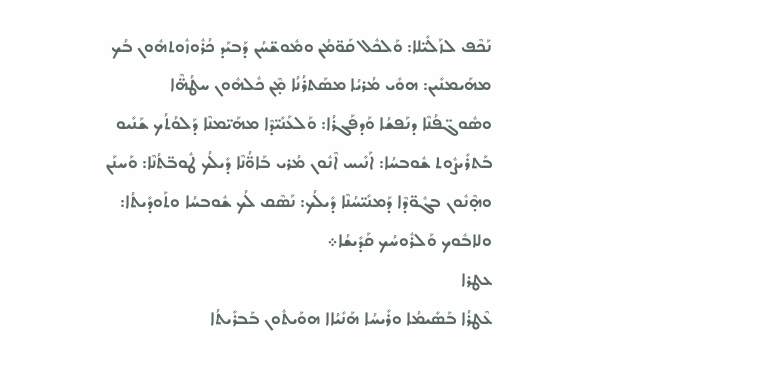ܢܰܟܶܦ ܠܙܰܠܺܝ̈ܠܐ: ܘܰܠܟܽܠ ܩܰܘ̈ܡܳܢ ܘܡܽܘܫ̈ܚܳܢ ܕܰܒܝܰܕ ܟܳܪܽܘܙܽܘܬܗܽܘܢ ܒܳܟ ܡܗܰܝܡܢܺܝܢ: ܗܘܺܝ ܡܳܪܝܳܐ ܡܣܰܬܪܳܢܳܐ ܡ̣ܶܢ ܟܽܠܗܽܘܢ ܚܛܳܗ̈ܶܐ ܘܣܽܘܓ̈ܦܳܢܶܐ ܕܢܰܦܫܳܐ ܘܰܕܦܰܓܪܳܐ: ܘܰܠܥܰܢܺܝ̈ܕܶܐ ܡܗܰܝ̈ܡܢܶܐ ܕܰܠܘܳܬܳܟ ܫܰܢܺܝܘ ܒܰܬܪܺܝܨܽܘܬ ܫܽܘܒܚܳܐ: ܐܰܢܺܝܚ ܐܶܢܽܘܢ ܡܳܪܝ ܒܰܐܘ̈ܳܢܶܐ ܕܺܝܠܳܟ ܛܽܘܒ̈ܬܳܢܶܐ: ܘܰܚܢܰܢ ܘܗ̣ܶܢܽܘܢ ܒܓܽܘ̈ܕܶܐ ܕܰܡܢܺܝ̈ܚܳܢܶܐ ܕܺܝܠܳܟ: ܢܰܣܶܩ ܠܳܟ ܫܽܘܒܚܳܐ ܘܬܰܘܕܺܝܬܳܐ: ܘܠܐܒܽܘܟ ܘܰܠܪܽܘܚܳܟ ܩܰܕܺܝܫܳܐ܀
ܥܛܪܐ
ܥܶܛܪܳܐ ܒܰܣܺܝܡܳܐ ܘܪܺܝܚܳܐ ܗܰܢܺܝܳܐܐ ܗܘܰܝܬܽܘܢ ܒܰܒܪܺܝܬܳܐ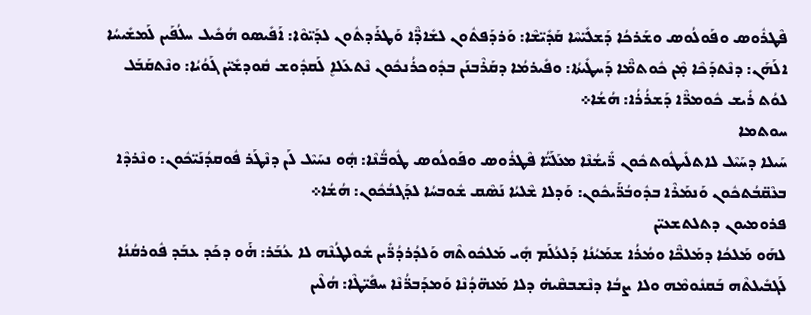ܦܶܛܪܽܘܣ ܘܦܰܘܠܳܘܣ ܘܫܰܪܟܳܐ ܕܰܫܠܺܝ̈ܚܶܐ ܩܰܕܺܝ̈ܫܶܐ: ܘܰܪܕܰܦܬܽܘܢ ܠܫܺܐܕ̈ܶܐ ܘܰܛܪܰܕܬܽܘܢ ܠܕܰܝ̈ܘܶܐ: ܐܰܦܺܝܣܘ ܗܳܟܺܝܠ ܚܠܳܦܰܝܢ ܠܰܡܫܺܝܚܳܐ ܐܠܰܗܰܢ: ܕܢܶܬܕܰܟܶܐ ܡ̣ܶܢ ܟܽܘܬܡ̈ܶܐ ܕܰܚܛܺܝܬܳܐ: ܘܦܺܝܪܡܳܐ ܕܩܰܪܶܒܢܰܢ ܒܕܽܘܟܪܳܢܟܽܘܢ ܢܶܬܥܰܠܐܷ ܠܰܩܕܽܘܫ ܩܽܘܕܫܺܝ̈ܢ ܓܰܘܳܝܳܐ: ܘܢܶܬܩܰܒܰܠ ܠܘܳܬ ܪܺܝܫ ܟܽܘܡܪ̈ܶܐ ܕܰܫܪܳܪܳܐ: ܗܳܫܳܐ܀
ܚܘܬܡܐ
ܚܰܝܠܐ ܕܚܰܝܶܠ ܠܐܬܠܺܝܛܽܘܬܟܽܘܢ ܪ̈ܺܝܫܳܢܶܐ ܡܥܰܠܰܝ̈ܳܐ ܦܶܛܪܽܘܣ ܘܦܰܘܠܳܘܣ ܛܽܘܒ̈ܳܢܶܐ: ܗ̣ܽܘ ܢܚܰܝܶܠ ܠܰܢ ܕܢܶܛܰܪ ܦܽܘܩܕܳܢܰܝ̈ܟܽܘܢ: ܘܢܶܪܕܶܐ ܒܥܶܩ̈ܒܳܬܟܽܘܢ ܘܰܢܡܰܪܶܐ ܒܕܽܘܒܳܪ̈ܰܝܟܽܘܢ: ܘܰܕܠܐ ܫܶܠܝܳܐ ܢܰܣܶܩ ܫܽܘܒܚܳܐ ܠܕܰܓܒܳܟܽܘܢ: ܗܳܫܳܐ܀
ܦܪܘܡܝܘܢ ܕܬܠܬܫܥܝ̈ܢ
ܠܗܰܘ ܡܰܠܟܳܐ ܕܡܰܠܟ̈ܶܐ ܘܡܳܪܳܐ ܫܡܰܝܳܢܳܐ ܕܰܠܥܳܠܰܡ ܗ̣ܺܝ ܡܰܠܟܽܘܬܶܗ ܘܰܠܕܳܪܕܳܪ̈ܺܝܢ ܫܽܘܠܛܳܢܶܗ ܠܐ ܥܳܒܰܪ: ܗ̇ܰܘ ܕܟܰܕ ܥܒܰܕ ܦܽܘܪܩܳܢܳܐ ܠܰܓܒܺܝܠܬܶܗ ܒܰܩܢܽܘܡܶܗ ܘܠܐ ܨܒܳܐ ܕܢܶܫܒܩܶܝܗ̇ ܕܠܐ ܡܰܥܗ̈ܕܳܢܶܐ ܘܰܡܕܰܒܪ̈ܳܢܶܐ ܚܦܺܝ̈ܛܶܐ: ܗܳܠܶܝܢ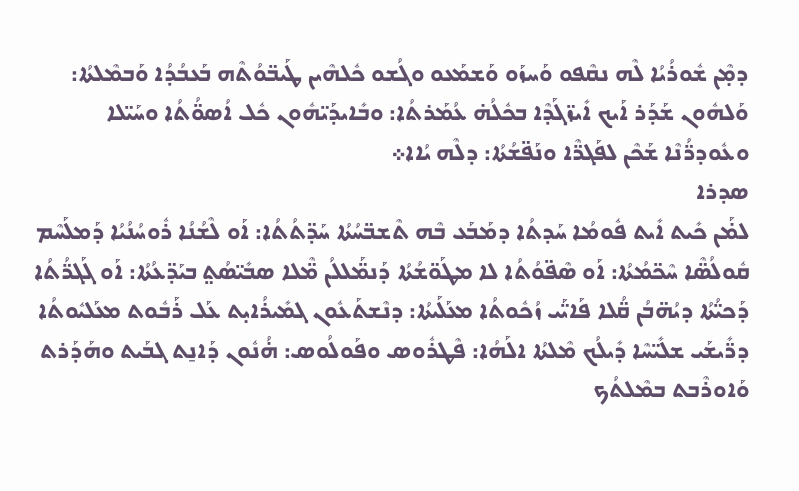ܕܡ̣ܶܢ ܫܽܘܪܳܝܳܐ ܠܶܗ ܢܩܶܦܘ ܘܰܚܙܰܘ ܘܰܫܡܰܥܘ ܘܓܳܫܘ ܟܽܠܗܶܝܢ ܛܰܝܒ̈ܘܳܬܶܗ ܒܰܥܒܳܕܳܐ ܘܰܒܡܶܠܬܳܐ: ܘܰܠܗܽܘܢ ܫܰܕܰܪ ܐܰܝܟ ܐܺܝܙ̈ܓܰܕܶܐ ܒܟܽܠܳܗ̇ ܥܳܡܰܪܬܳܐ: ܘܒܺܐܝܕܰܝ̈ܗܽܘܢ ܟܽܠ ܐܳܣܘ̈ܳܬܳܐ ܘܚܰܝ̈ܠܐ ܘܥܽܘܕܪ̈ܳܢܶܐ ܫܰܟܶܢ ܠܦܰܓܪ̈ܶܐ ܘܢܰܦ̈ܫܳܬܳܐ: ܕܠܶܗ ܝܳܐܐ܀
ܣܕܪܐ
ܠܡ̇ܰܢ ܟܺܝܬ ܐܺܝܬ ܦܽܘܡܳܐ ܚܰܕܬܳܐ ܕܡܰܒܰܥ ܒܶܗ ܬܶܫܒ̈ܚܳܬܳܐ ܚܰܕ̈ܬܳܬܳܐ: ܐܰܘ ܠܶܫܳܢܳܐ ܪܽܘܚܳܢܳܝܳܐ ܕܰܡܠܰܚܶܡ ܩܽܘܠܳܣ̈ܶܐ ܚܶܟ̈ܡܳܬܳܐ: ܐܰܘ ܣܶܦ̈ܘܳܬܳܐ ܠܐ ܡܛܰܘ̈ܫܳܬܳܐ ܕܰܢܡ̈ܰܠܠܳܢ ܡ̈ܶܠܐ ܣܒܺܝ̈ܣܳܬ݀ ܒܝܰܕ̈ܥܳܬܳܐ: ܐܰܘ ܓܰܓܪ̈ܳܬܳܐ ܕܰܟܝ̈ܳܬܳܐ ܕܝܳܗ̈ܒܳܢ ܩ̈ܳܠܐ ܦܰܐܝ̈ܰܝ ܙܳܟܽܘܬܳܐ ܡܥܰܠܰܝܬܳܐ: ܕܢܶܫܬܰܥܽܘܢ ܓܡܺܝܪܳܐܝ̣ܬ ܥܰܠ ܪܰܒܽܘܬ ܡܥܰܠܝܽܘܬܳܐ ܕܪ̈ܺܝܫܰܝ ܫܠܺܝ̈ܚܶܐ ܕܺܝܠܳܟ ܡܶܠܬܳܐ ܐܠܰܗܳܐ: ܦܶܛܪܽܘܣ ܘܦܰܘܠܳܘܣ: ܗ̇ܳܢܽܘܢ ܕܰܐܢ̱ܬ ܓܒܰܝܬ ܘܗܰܕܰܪܬ ܘܰܐܘܪܶܒܬ ܒܡܶܠܬܳܟ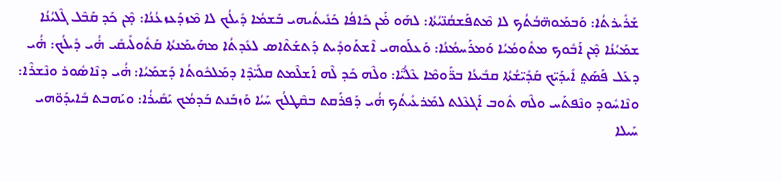ܫܰܪܺܝܪܬܳܐ: ܘܰܒܡܰܘܗ̈ܒܳܬܳܟ ܠܐ ܡܶܬܦܰܫܩܳܢ̈ܝܳܬܳܐ: ܠܗܰܘ ܡ̇ܰܢ ܟܺܐܦܳܐ ܟܰܢܺܝܬܳܝܗܝ ܒܰܫܡܳܐ ܕܺܝܠܳܟ ܠܐ ܡܶܙܕܰܥܙܥܳܢܳܐ: ܡ̣ܶܢ ܟܰܕ ܩܰܒܶܠ ܓܶܠܝܳܢܳܐ ܫܡܰܝܳܢܳܐ ܡ̣ܶܢ ܐܰܒܽܘܟ ܡܬܽܘܡܳܝܳܐ ܘܰܡܪܰܚܡܳܢܳܐ: ܘܰܥܠܰܘܗܝ ܐܶܫܬܰܘܕܺܝܬ ܕܰܬܫܰܬܶܐܣ ܠܥܺܕܬܳܐ ܡܗܰܝܡܰܢܬܳܐ ܩܰܬܽܘܠܺܝܩܺܝ ܗ̇ܳܝ ܕܺܝܠܳܟ: ܗ̇ܳܝ ܕܥܰܠ ܦܰܣܰܬ݀ ܐܺܝܕܰܝ̈ܟ ܩܰܕܺܝ̈ܫܳܬܳܐ ܩܒܺܝܥܳܐ ܒܪ̈ܰܘܡܶܐ ܥܶܠܳܝ̈ܶܐ: ܘܠܶܗ ܟܰܕ ܠܶܗ ܐܰܫܠܶܡܬ ܩܠܺܝ̈ܕܶܐ ܕܡܰܠܟܽܘܬܳܐ ܕܰܫܡܰܝܳܐ: ܗ̇ܳܝ ܕܢܶܐܣܽܘܪ ܘܢܶܫܪܶܐ: ܘܢܶܐܚܽܘܕ ܘܢܶܦܬܰܚ ܘܠܶܗ ܬܽܘܒ ܐܰܓܥܶܠܬ ܠܡܰܪܥܺܝܬܳܟ ܗ̇ܳܝ ܕܰܦܪܰܩܬ ܒܩܶܛܠܳܟ ܚܰܝܳܐ ܘܰܙܒܰܢܬ ܒܰܕܡܳܟ ܝܰܩܺܝܪܳܐ: ܘܝܰܗܒܬ ܒܺܐܝܕܰܘ̈ܗܝ ܚܰܝܠܐ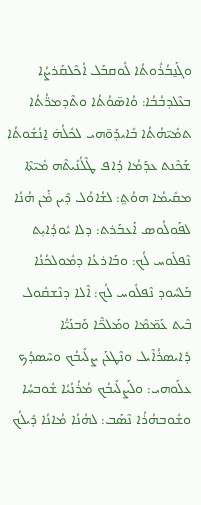ܘܓܰܢ̱ܒܳܪܽܘܬܳܐ ܠܽܘܩܒܰܠ ܐܳܟܶܠܩܰܪܨܳܐ ܒܥܶܠܕܒܳܒܳܐ: ܘܳܐܣ̈ܘܳܬܳܐ ܘܬܶܕܡܪ̈ܳܬܳܐ ܬܡܺܝ̈ܗܳܬܳܐ ܒܺܐܝܕܰܘ̈ܗܝ ܠܟܽܠܳܗ̇ ܐ̱ܢܳܫܽܘܬܳܐ ܫܰܟܶܢܬ ܥܕܰܡܳܐ ܕܳܐܦ ܛܶܠܳܢܺܝܬܶܗ ܡܺܝ̈ܬܶܐ ܡܩܺܝܡܳܐ ܗܘܳܬ݀: ܠܫܳܐܘܳܠ ܕܶܝܢ ܡ̇ܰܢ ܗܳܢܳܐ ܠܦܰܘܠܳܘܣ ܐܰܥܒܰܪܬ: ܕܠܐ ܝܽܘܕܳܐܝ̣ܬ ܢܶܦܠܽܘܚ ܠܳܟ: ܘܒܰܐܪܥܳܐ ܕܡܽܘܠܟܳܢܳܐ ܒܰܠܚܽܘܕ ܢܶܦܠܽܘܚ ܠܳܟ: ܐܶܠܐ ܕܢܶܫܩܽܘܠ ܒܶܝܬ ܥܰܡ̈ܡܶܐ ܘܡܰܠܟ̈ܶܐ ܘܰܒܢܰܝ̈ܳܐ ܕܺܐܝܣܪܳܐܶܝܠ ܘܢܶܛܥܰܢ ܨܠܺܝܒܳܟ ܘܚܶܣܕܳܟ ܥܠܰܘܗܝ: ܘܠܰܨܠܺܝܒܳܟ ܡܳܪܳܢܳܝܳܐ ܫܽܘܒܚܳܐ ܘܫܽܘܒܗܳܪܳܐ ܢܶܣܰܒ: ܠܗܳܢܳܐ ܡܳܐܢܳܐ ܕܺܝܠܳܟ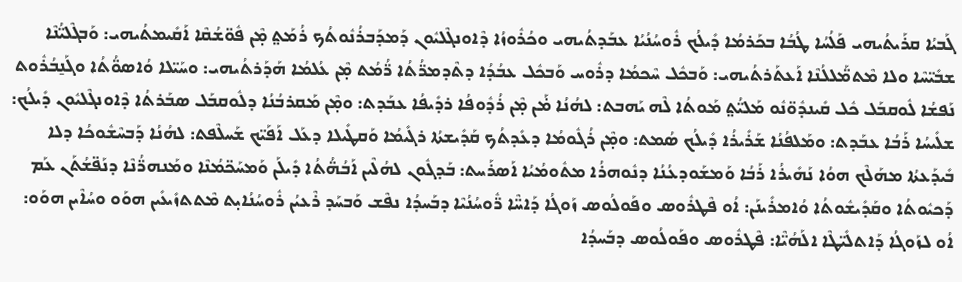ܓܰܒܝܳܐ ܩܪܰܝܬܳܝܗܝ ܦܰܠܳܚܳܐ ܛܳܒܳܐ ܒܟܰܪܡܳܐ ܕܺܝܠܳܟ ܪܽܘܚܳܢܳܝܳܐ ܥܒܰܕܬܳܝܗܝ ܘܟܳܪܽܘܙܳܐ ܕܶܐܘܢܓܶܠܝܽܘܢ ܕܰܡܕܰܒܪܳܢܽܘܬܳܟ ܪܳܡܰܬ݀ ܡ̣ܶܢ ܦܽܘ̈ܫܳܩܶܐ ܐܰܩܺܝܡܬܳܝܗܝ: ܘܰܒܓܶܠܝ̈ܳܢܶܐ ܫܒܺܝ̈ܚܶܐ ܘܠܐ ܡܶܬܡ̈ܰܠܠܳܢܶܐ ܐܰܥܬܰܪܬܳܝܗܝ: ܘܰܒܟܽܠ ܚܶܟܡܳܐ ܕܪܽܘܚ ܘܰܒܟܽܠ ܥܒܳܕܳܐ ܕܬܶܕܡܪ̈ܳܬܳܐ ܪ̈ܳܡܳܬ ܡ̣ܶܢ ܥܳܠܡܳܐ ܗܰܕܰܪܬܳܝܗܝ: ܘܚܰܝ̈ܠܐ ܘܳܐܣܘ̈ܳܬܳܐ ܘܓܰܢ̱ܒܳܪܽܘܬ ܢܰܦܫܳܐ ܠܽܘܩܒܰܠ ܟܽܠ ܩܺܝܢܕܽܘ̈ܢܽܘ ܡܰܠܝ̈ܳܬ݀ ܡܰܘܬܳܐ ܠܶܗ ܝܰܗܒܬ: ܠܗܳܢܳܐ ܡ̇ܰܢ ܡ̣ܶܢ ܪܳܕܽܘܦܳܐ ܪܕܺܝܦܳܐ ܥܒܰܕܬ: ܘܡ̣ܶܢ ܡܰܩܪܒܳܢܳܐ ܕܠܽܘܩܒܰܠ ܣܒܰܪܬܳܐ ܕܶܐܘܢܓܶܠܝܽܘܢ ܕܺܝܠܳܟ: ܫܠܺܝܚܳܐ ܪܰܒܳܐ ܥܒܰܕܬ: ܘܡܰܠܦܳܢܳܐ ܫܰܪܺܝܪܳܐ ܕܺܝܠܳܟ ܣܳܡܬ: ܘܡ̣ܶܢ ܪܳܓܽܘܡܳܐ ܕܥܺܕܬܳܟ ܩܰܕܺܝܫܬܳܐ ܪܓܺܝܡܳܐ ܘܰܩܛܺܝܠܐ ܕܥܰܠ ܐܰܦܰܝ̈ܟ ܫܰܚܠܶܦܬ: ܠܗܳܢܳܐ ܕܰܒܚܶܫܽܘܟܳܐ ܕܠܐ ܒܺܝܕܰܥܬܳܐ ܡܗܰܠܶܟ ܗܘܳܐ ܢܰܗܺܝܪܳܐ ܪܰܒܳܐ ܘܰܡܫܰܘܕܥܳܢܳܐ ܕܢܽܘܗܪܳܐ ܡܬܽܘܡܳܝܳܐ ܐܰܣܪܰܚܬ: ܒܰܕܓܽܘܢ ܠܗܳܠܶܝܢ ܐܰܒܳܗ̈ܳܬܳܐ ܕܺܝܠܰܢ ܘܰܡܚܰܟ̈ܡܳܢܶܐ ܘܡܰܢܗܪ̈ܳܢܶܐ ܕܢܰܦ̈ܫܳܬܰܢ ܥܰܡ ܕܰܟܝܽܘܬܳܐ ܘܩܰܕܺܝܫܽܘܬܳܐ ܘܳܐܡܪܺܝܢܰܢ: ܐܳܘ ܦܶܛܪܽܘܣ ܘܦܰܘܠܳܘܣ ܙܰܘܓܳܐ ܕܰܐܚ̈ܶܐ ܪ̈ܽܘܚܳܢܳܝܶܐ ܕܒܰܚܕܳܐ ܢܦܶܫ ܘܰܒܚܰܕ ܪܶܥܝܳܢ ܪܽܘܚܳܢܳܐܝ̣ܬ ܡܶܬܬܙܺܝܥܺܝܢ ܗܘܰܘ ܘܚܳܐܶܝܢ ܗܘܰܘ: ܐܳܘ ܠܙܰܘܓܳܐ ܕܰܐܬܠܺܝ̈ܛܶܐ ܐܠܰܗܳܝ̈ܶܐ: ܦܶܛܪܽܘܣ ܘܦܰܘܠܳܘܣ ܕܒܰܚܕܳܐ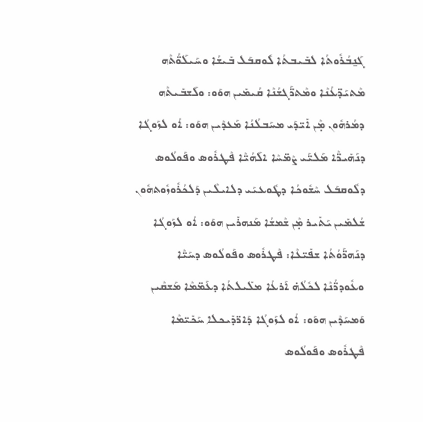ܓܰܢ̱ܒܳܪܽܘܬܳܐ ܠܒܺܝܒܬܳܐ ܠܽܘܩܒܰܠ ܒܺܝܫܳܐ ܘܚܰܝܠܰܘ̈ܳܬܶܗ ܡܶܬܝܰܕ̈ܥܳܢܶܐ ܘܡܶܬܪ̈ܰܓܫܳܢܶܐ ܩܳܝܡܺܝܢ ܗܘܰܘ: ܘܠܰܫܒܺܝܬܶܗ ܕܡܳܪܗܽܘܢ ܡ̣ܶܢ ܐܺܝ̈ܕܰܝ ܡܚܰܒܠܳܢܳܐ ܡܰܥܕܶܝܢ ܗܘܰܘ: ܐܳܘ ܠܙܰܘܓܳܐ ܕܢܰܗܺܝܪ̈ܶܐ ܡܰܠܝ̈ܰܝ ܨܶܡ̈ܚܶܐ ܐܠܰܗܳܝ̈ܶܐ ܦܶܛܪܽܘܣ ܘܦܰܘܠܳܘܣ ܕܠܽܘܩܒܰܠ ܚܶܫܽܘܟܳܐ ܕܛܽܘܥܝܰܝ ܕܠܐܝܠܶܝܢ ܕܰܠܟܳܪܽܘܙܽܘܬܗܽܘܢ ܫܳܠܡܺܝܢ ܝܰܬܺܝܪ ܡ̣ܶܢ ܫܶܡܫܳܐ ܡܰܢܗܪܺܝܢ ܗܘܰܘ: ܐܳܘ ܠܙܰܘܓܳܐ ܕܢܰܗܪ̈ܰܘܳܬܳܐ ܫܦܺܝ̈ܥܶܐ: ܦܶܛܪܽܘܣ ܘܦܰܘܠܳܘܣ ܕܚܰܝ̈ܶܐ ܘܥܽܘܕܪ̈ܳܢܶܐ ܠܟܽܠܳܗ̇ ܐܰܪܥܳܐ ܡܠܺܝܠܬܳܐ ܕܥܰܡ̈ܡܶܐ ܡܰܫܩܶܝܢ ܘܰܡܚܰܕܶܝܢ ܗܘܰܘ: ܐܳܘ ܠܙܰܘܓܳܐ ܕܰܐܪ̈ܕܺܝܟܠܐ ܚܰܟܺܝ̈ܡܶܐ ܦܶܛܪܽܘܣ ܘܦܰܘܠܳܘܣ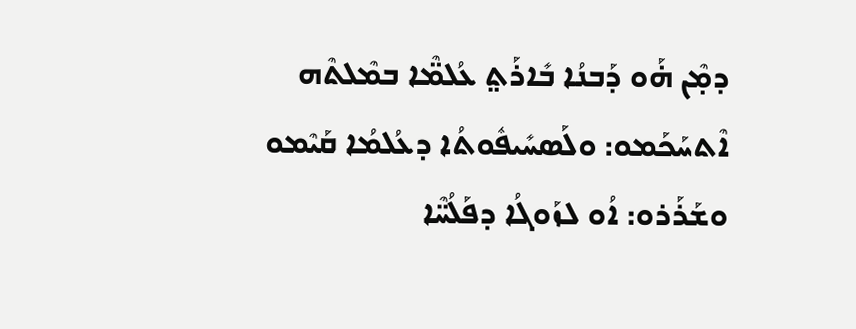ܕܡ̣ܶܢ ܗ̇ܰܘ ܕܰܒܢܳܐ ܒܺܐܪܰܬ݀ ܥܳܠܡ̈ܶܐ ܒܡܶܠܬܶܗ ܐܶܬܚܰܟܰܡܘ: ܘܠܰܣܚܺܝܦܽܘܬܳܐ ܕܥܳܠܡܳܐ ܩܰܝܶܡܘ ܘܫܰܪܰܪܘ: ܐܳܘ ܠܙܰܘܓܳܐ ܕܦܰܠܳܚ̈ܶܐ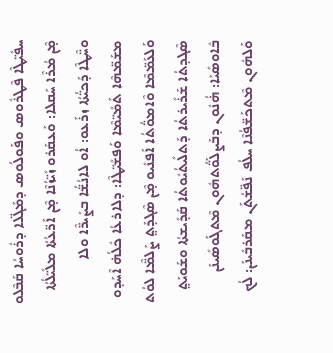ܚܦܺܝ̈ܛܶܐ ܦܶܛܪܽܘܣ ܘܦܰܘܠܳܘܣ ܕܡܰܓ̈ܠܐ ܕܪܽܘܚܳܐ ܩܰܒܶܠܘ ܡ̣ܶܢ ܡܳܪܶܐ ܚܰܩܠܐ: ܘܰܥܩܰܪܘ ܙܺܝ̈ܙܳܢܶܐ ܡ̣ܶܢ ܐܰܪ̈ܥܳܬܳܐ ܡܠܺܝ̈ܠܳܬܳܐ ܘܚ̈ܶܛܶܐ ܕܰܟܝ̈ܳܬܳܐ ܙܪܰܥܘ: ܐܳܘ ܠܐܢܳܫ̈ܳܐ ܒܨܺܝܪ̈ܶܐ ܘܠܐ ܡܫܰܡ̈ܗܶܐ ܬܰܡܺܝ̈ܡܶܐ ܘܰܦܫܺܝ̈ܛܶܐ: ܕܠܐܪܥܳܐ ܟܽܠܳܗ̇ ܐܶܚܰܕܘ ܘܰܠܥܰܡ̈ܡܶܐ ܘܶܐܡܘ̈ܳܬܳܐ ܐܰܦܢܺܝܘ ܡ̣ܶܢ ܣܶܓܕܰܬ݀ ܨܰܠܡ̈ܶܐ ܠܘܳܬ ܣܶܓܕܬܳܐ ܫܰܪܺܝܪܬܳܐ ܕܰܬܠܺܝܬܳܝܽܘܬܳܐ ܩܰܕܺܝܫܬܳܐ ܘܫܰܘܝܰܬ݀ ܒܽܐܘܣܺܝܰܐ: ܗ̇ܳܢܽܘܢ ܕܒܰܨܠܰܘ̈ܳܬܗܽܘܢ ܡܶܬܓܰܘܣܺܝܢܰܢ ܘܰܠܗܽܘܢ ܡܶܬܟܰܫ̈ܦܳܢܶܐ ܚܠܳܦ ܢܰܦ̈ܫܳܬܰܢ ܡܩܰܪܒܺܝܢܰܢ: ܠܳܟ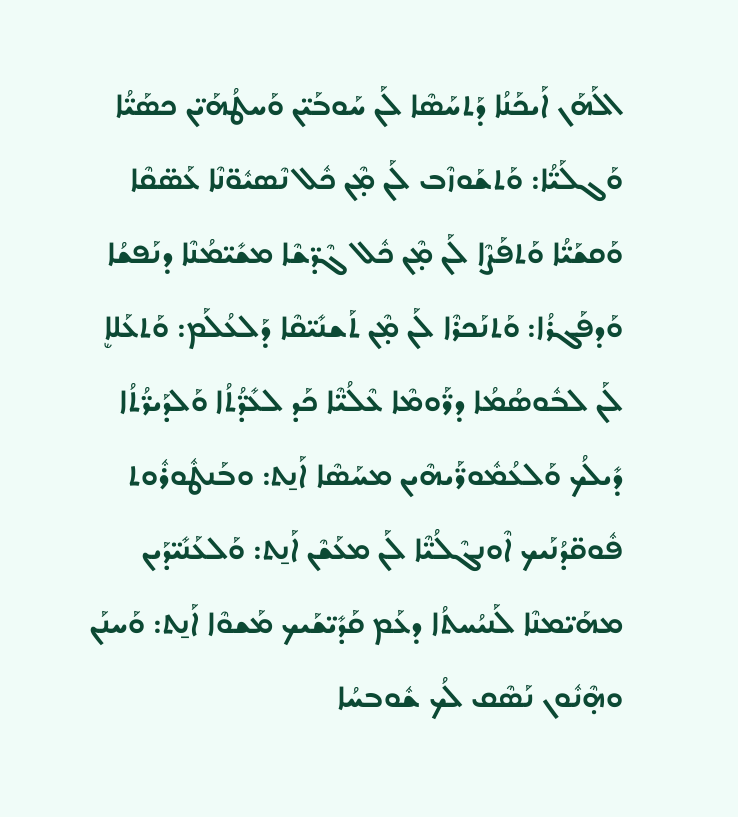ܐܠܰܗܰܢ ܐܰܝܟܰܢܳܐ ܕܰܬܚܰܣܶܐ ܠܰܢ ܚܰܘܒܰܝ̈ܢ ܘܰܚܛܳܗܰܝ̈ܢ ܟܣܰܝ̈ܳܐ ܘܰܓܠܰܝ̈ܳܐ: ܘܰܬܫܰܘܙܶܒ ܠܰܢ ܡ̣ܶܢ ܟܽܠ ܢܶܣܝܽܘ̈ܢܶܐ ܥܰܣ̈ܩܶܐ ܘܰܩܫܰܝ̈ܳܐ ܘܰܬܦܰܨܶܐ ܠܰܢ ܡ̣ܶܢ ܟܽܠ ܓܶܕ̈ܫܶܐ ܡܫܺܝ̈ܡܳܢܶܐ ܕܢܰܦܫܳܐ ܘܰܕܦܰܓܪܳܐ: ܘܰܬܢܰܟܪܶܐ ܠܰܢ ܡ̣ܶܢ ܬܰܫܢܺܝ̈ܩܶܐ ܕܰܠܥܳܠܰܡ: ܘܰܬܥܰܠܐܷ ܠܰܢ ܠܒܽܘܣܳܡܳܐ ܕܪ̈ܰܘܡܶܐ ܥܶܠܳܝ̈ܶܐ ܟܰܕ ܠܥܺܕ̈ܳܬܳܐ ܘܰܠܕܰܝܪ̈ܳܬܳܐ ܕܺܝܠܳܟ ܘܰܠܥܳܡܽܘܪ̈ܰܝܗܶܝܢ ܡܚܰܣܶܐ ܐܰܢ̱ܬ: ܘܒܰܢܛܽܘܪܽܘܬ ܦܽܘܩ̈ܕܳܢܰܝܟ ܐܶܘܢܓܶܠܳܝ̈ܶܐ ܠܰܢ ܡܥܰܫܶܢ ܐܰܢ̱ܬ: ܘܰܠܥܰܢܺܝ̈ܕܰܝܢ ܡܗܰܝ̈ܡܢܶܐ ܠܰܢܝܳܚܬܳܐ ܕܥܰܡ ܩܰܕܺܝ̈ܫܰܝܟ ܡܰܫܘܶܐ ܐܰܢ̱ܬ: ܘܰܚܢܰܢ ܘܗ̣ܶܢܽܘܢ ܢܰܣܶܩ ܠܳܟ ܫܽܘܒܚܳܐ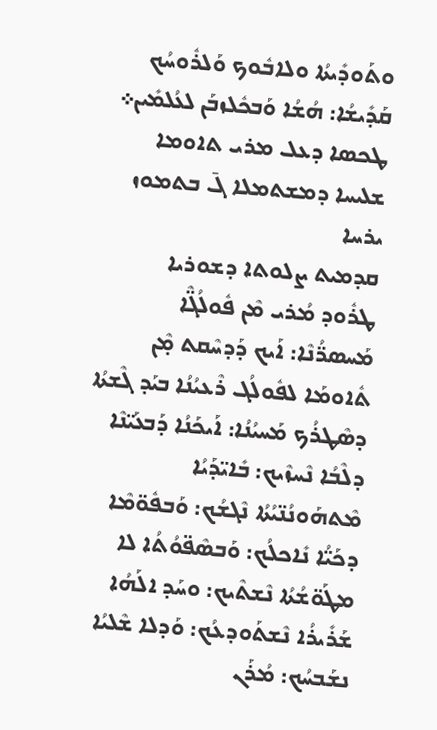ܘܬܰܘܕܺܝܬܳܐ ܘܠܐܒܽܘܟ ܘܰܠܪܽܘܚܳܟ ܩܰܕܺܝܫܳܐ: ܗܳܫܳܐ ܘܰܒܟܽܠܙܒܰܢ ܠܥܳܠܡܺܝܢ܀
ܛܟܣܐ ܕܥܠ ܡܪܝ ܬܐܘܡܐ ܫܠܝܚܐ ܕܡܫܬܡܠܐ ܓ̄ ܒܬܡܘܙ ܝܪܚܐ
ܩܕܡܝܬ ܨܠܘܬܐ ܕܫܘܪܝܐ
ܛܪܽܘܕ ܡܳܪܝ ܡܶܢ ܦܽܘܠܳܓ̈ܶܐ ܡܰܚܣܪ̈ܳܢܶܐ: ܐܰܝܟ ܕܰܕܚܶܩܬ ܡ̣ܶܢ ܬܽܐܘܡܰܐ ܠܦܽܘܠܳܓ ܪܶܥܝܳܢܳܐ ܒܝܰܕ ܓܶܫܬܳܐ ܕܣܶܛܪܳܟ ܡܰܚܝܳܢܳܐ: ܐܰܝܟܰܢܳܐ ܕܰܒܥܰܝ̈ܢܶܐ ܕܠܶܒܳܐ ܢܶܚܙܶܝܟ: ܒܺܐܝ̈ܕܰܝܳܐ ܡܶܬܗܰܘܢܳܢ̈ܝܳܬܳܐ ܢܶܓܫܳܟ: ܘܰܒܦܽܘ̈ܡܶܐ ܕܟܰܝ̈ܳܐ ܢܺܐܟܠܳܟ: ܘܰܒܣܶܦ̈ܘܳܬܳܐ ܠܐ ܡܛܰܘ̈ܫܳܬܳܐ ܢܶܫܬܶܝܟ: ܘܚܰܕ ܐܠܰܗܳܐ ܫܰܪܺܝܪܳܐ ܢܶܫܬܰܘܕܥܳܟ: ܘܰܕܠܐ ܫܶܠܝܳܐ ܢܫܰܒܚܳܟ: ܡܳܪܰܢ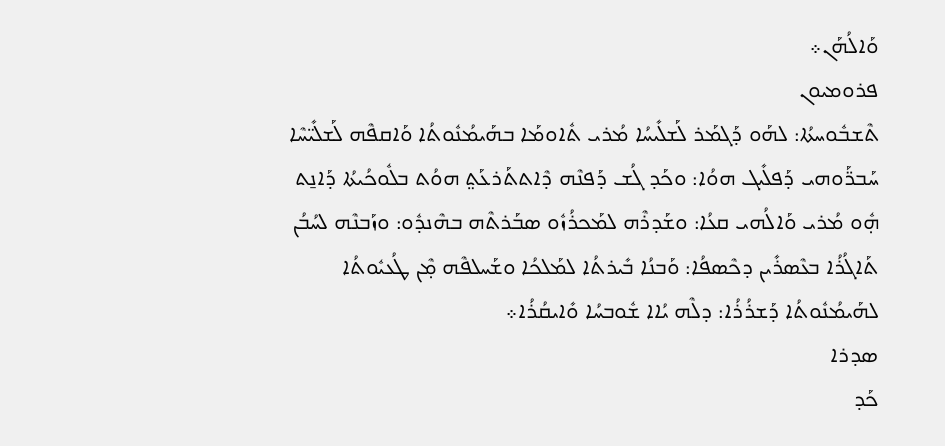ܘܰܐܠܳܗܰܢ܀
ܦܪܘܡܝܘܢ
ܬܶܫܒܽܘܚܬܳܐ: ܠܗܰܘ ܕܰܓܡܰܪ ܠܰܫܠܺܝܚܳܐ ܡܳܪܝ ܬܽܐܘܡܰܐ ܒܗܰܝܡܳܢܽܘܬܳܐ ܘܰܐܩܦܶܗ ܠܰܫܠܺܝ̈ܚܶܐ ܚܰܒܪ̈ܰܘܗܝ ܕܰܦܠܺܝܓ ܗܘܳܐ: ܘܟܰܕ ܓܳܫ ܕܰܦܢܶܗ ܕܶܐܬܬܰܪܥܰܬ݀ ܗܘܳܬ ܒܠܽܘܟܳܝܬܳܐ ܕܰܐܢ̱ܬ ܗ̣ܽܘ ܡܳܪܝ ܘܰܐܠܳܗܝ ܩܥܳܐ: ܘܫܰܕܪܶܗ ܠܡܰܟܪܳܙܽܘ ܣܒܰܪܬܶܗ ܒܗܶܢܕܽܘ: ܘܙܰܒܢܶܗ ܠܚܳܒܳܢ ܬܰܐܓܳܪܳܐ ܒܥܶܣܪܺܝܢ ܕܟܶܣܦܳܐ: ܘܰܒܢܳܐ ܒܺܝܪܬܳܐ ܠܡܰܠܟܳܐ ܘܫܰܚܠܦܶܗ ܡ̣ܶܢ ܛܳܥܝܽܘܬܳܐ ܠܗܰܝܡܳܢܽܘܬܳܐ ܕܰܫܪܳܪܳܐ: ܕܠܶܗ ܝܳܐܐ ܫܽܘܒܚܳܐ ܘܺܐܝܩܳܪܳܐ܀
ܣܕܪܐ
ܟܰܕ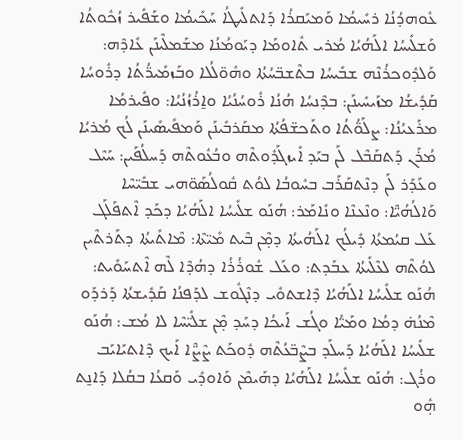ܥܽܘܗܕܳܢܳܐ ܪܚܺܝܡܳܐ ܘܰܡܝܰܩܪܳܐ ܕܰܐܬܠܺܝܛܳܐ ܚܰܟܺܝܡܳܐ ܘܫܰܦܺܝܪ ܙܳܟܽܘܬܳܐ ܘܰܫܠܺܝܚܳܐ ܐܠܰܗܳܝܳܐ ܡܳܪܝ ܬܽܐܘܡܰܐ ܕܝܰܘܡܳܢܳܐ ܡܫܰܡܠܶܝܢܰܢ ܥܺܐܕܶܗ: ܘܰܠܕܽܘܟܪܳܢܶܗ ܫܒܺܝܚܳܐ ܒܬܶܫܒ̈ܚܳܬܳܐ ܘܗܽܘ̈ܠܳܠܐ ܘܒܰܙܡܺܝܪ̈ܳܬܳܐ ܕܪܽܘܚܳܐ ܩܰܕܺܝܫܳܐ ܡܙܰܝܚܺܝܢܰܢ: ܒܕܶܢܚܳܐ ܗܳܢܳܐ ܪܽܘܚܳܢܳܝܳܐ ܘܐ̱ܪܳܙܳܢܳܝܳܐ: ܘܦܺܝܪܡܳܐ ܡܪܰܥܝܳܢܳܐ: ܨܠܰܘ̈ܳܬܳܐ ܘܬܰܟܫ̈ܦܳܬܳܐ ܡܩܰܪܒܺܝܢܰܢ ܘܰܡܦܺܝܣܺܝܢܰܢ ܠܳܟ ܡܳܪܝܳܐ ܡܳܪܰܢ ܕܰܬܩܰܒܶܠ ܠܰܢ ܒܝܰܕ ܐܺܝܙܓܰܕܽܘܬܶܗ ܘܒܳܥܽܘܬܶܗ ܕܰܚܠܳܦܰܝܢ: ܚܰܝܶܠ ܘܥܰܕܰܪ ܠܰܢ ܕܢܶܬܩܰܪܰܒ ܒܚܽܘܒܳܐ ܠܘܳܬ ܩܽܘܠܳܣܰܘ̈ܗܝ ܫܒܺܝ̈ܚܶܐ ܘܰܐܠܳܗܳܝ̈ܶܐ: ܘܢܶܥܢܶܐ ܘܢܺܐܡܰܪ: ܗܳܢܰܘ ܫܠܺܝܚܳܐ ܐܠܰܗܳܝܳܐ ܕܟܰܕ ܐܶܬܦܰܠܰܓ ܥܰܠ ܩܝܳܡܬܳܐ ܕܺܝܠܳܟ ܐܠܰܗܳܝܬܳܐ ܕܡ̣ܶܢ ܒܶܝܬ ܡܺܝ̈ܬܶܐ: ܡܶܐܬܺܝܬܳܐ ܕܬܰܪܬܶܝܢ ܠܘܳܬܶܗ ܠܥܶܠܺܝܬܳܐ ܥܒܰܕܬ: ܘܥܰܠ ܫܽܘܪܳܪܳܐ ܕܗܳܕܶܐ ܠܶܗ ܐܶܬܚܰܘܺܝܬ: ܗܳܢܰܘ ܫܠܺܝܚܳܐ ܐܠܰܗܳܝܳܐ ܕܶܐܫܬܘܺܝ ܕܢܶܓܽܘܫ ܠܕܰܦܢܳܐ ܩܰܕܺܝܫܬܳܐ ܕܰܪܕܰܘ ܡܶܢܳܗ̇ ܕܡܳܐ ܘܡܰܝ̈ܳܐ ܘܓܳܫ ܐܰܝܟܳܐ ܕܚܰܕ ܡ̣ܶܢ ܫܠܺܝ̈ܚܶܐ ܠܐ ܡܳܫ: ܗܳܢܰܘ ܫܠܺܝܚܳܐ ܐܠܰܗܳܝܳܐ ܕܰܚܠܰܕ ܒܨܶܒ̈ܥܳܬܶܗ ܕܽܘܟܰܬ ܨܶܨ̈ܶܐ ܐܰܝܟ ܕܶܐܬܝܰܐܝܰܒ ܘܪܳܓ: ܗܳܢܰܘ ܫܠܺܝܚܳܐ ܐܠܰܗܳܝܳܐ ܕܗܰܝܡܶܢ ܘܰܐܘܕܺܝ ܘܰܩܥܳܐ ܒܩܳܠܐ ܕܰܐܢ̱ܬ ܗ̣ܽܘ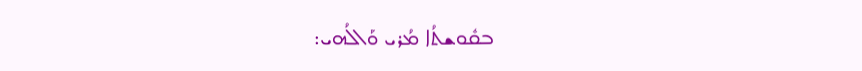ܒܩܽܘܫܬܳܐ ܡܳܪܝ ܘܰܐܠܳܗܝ: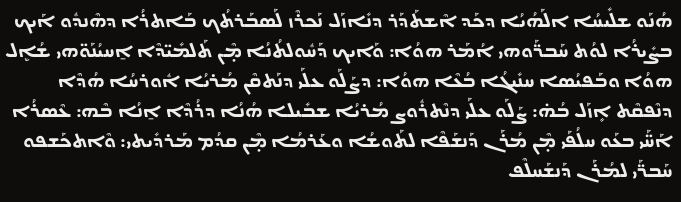ܗܳܢܰܘ ܫܠܺܝܚܳܐ ܐܠܰܗܳܝܳܐ ܕܟܰܕ ܐܶܫܬܰܕܰܪ ܕܢܺܐܙܰܠ ܢܰܟܪܶܙ ܠܰܣܒܰܪܬܳܟ ܒܰܐܬܪܳܐ ܕܗܶܢܕܽܘ ܐܰܝܟ ܒܨܺܝܪܳܐ ܠܘܳܬ ܚܰܒܪ̈ܰܘܗܝ ܐܳܡܰܪ ܗܘܳܐ: ܘܰܐܝܟ ܕܰܚܽܘܠܬܳܢܳܐ ܡ̣ܶܢ ܬܰܠܡܺܝ̈ܕܶܐ ܐ̱ܚܝܳܢܰܘ̈ܗܝ ܫܳܐܷܠ ܗܘܳܐ ܘܒܰܦܝܳܣܐ ܚܢܺܝܓܳܐ ܒܳܥܶܐ ܗܘܳܐ: ܕܨܰܠܰܘ ܥܠܰܝ ܕܢܰܬܩܶܢ ܡܳܪܝܳܐ ܐܽܘܪܚܳܐ ܗܳܕܶܐ ܕܢܶܦܩܶܬ ܐܻܙܰܠ ܒܳܗ̇: ܨܰܠܰܘ ܥܠܰܝ ܕܢܶܬܪܽܘܨ ܡܳܪܝܳܐ ܫܒܺܝܠܐ ܗܳܢܳܐ ܕܪܳܕܶܐ ܐ̱ܢܳܐ ܒܶܗ: ܥܶܣܪܳܐ ܐܰܚ̈ܰܝ ܒܥܰܘ ܚܠܳܦܰܝ ܡ̣ܶܢ ܡܳܪܰܢ ܕܰܢܫܰܦܶܐ ܠܬܰܘܫܳܐ ܘܥܰܪܡܳܐ ܡ̣ܶܢ ܩܕܳܡ ܡܰܪܕܺܝܬܝ: ܘܶܐܬܟܰܫܦܘ ܚܰܒܪ̈ܰܝ ܠܡܳܪܰܢ ܕܰܢܫܰܚܠܶܦ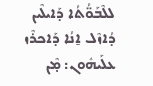ܠܠܶܒܰܘ̈ܳܬܳܐ ܕܰܐܝܠܶܝܢ ܕܳܐܙܶܠ ܐ̱ܢܳܐ ܕܰܐܟܪܶܙ ܥܠܰܝܗܽܘܢ: ܡ̣ܶܢ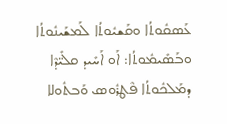ܥܰܣܩܽܘܬܳܐ ܘܩܰܫܝܽܘܬܳܐ ܠܰܡܫܰܝܢܽܘܬܳܐ ܘܒܰܣܺܝܡܽܘܬܳܐ: ܐܰܘ ܐܰܚܺܝܕ ܩܠܺܝ̈ܕܶܐ ܕܡܰܠܟܽܘܬܳܐ ܦܶܛܪܽܘܣ ܘܰܒܬܽܘܠܐ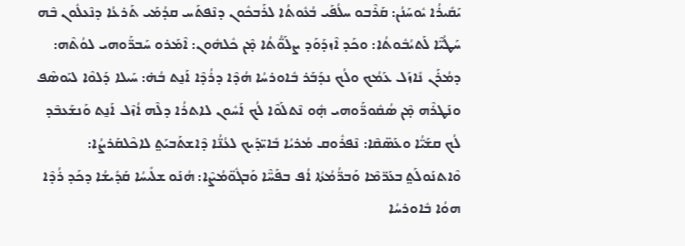ܝܰܩܺܝܪܳܐ ܝܽܘܚܰܢܳܢ: ܩܰܪܶܒܘ ܚܠܳܦܰܝ ܒܳܥܽܘܬܳܐ ܠܪܰܒܟܽܘܢ ܕܢܶܦܬܰܚ ܩܕܳܡܰܝ ܬܰܪܥܳܐ ܕܢܶܥܠܽܘܢ ܒܶܗ ܚܰܛܳܝ̈ܶܐ ܠܰܬܝܳܒܽܘܬܳܐ: ܘܟܰܕ ܐܶܙܕܰܘܰܕ ܨܠܰܘ̈ܳܬܳܐ ܡ̣ܶܢ ܟܽܠܗܽܘܢ: ܐܶܡܰܪܘ ܚܰܒܪ̈ܰܘܗܝ ܠܘܳܬܶܗ: ܕܡܳܪܰܢ ܢܺܐܙܰܠ ܥܰܡܳܟ ܘܠܳܟ ܢܕܰܒܰܪ ܒܽܐܘܪܚܳܐ ܗܳܕܶܐ ܕܪܳܕܶܐ ܐܰܢ̱ܬ ܒܳܗ̇: ܚܰܝܠܐ ܕܰܠܘܶܐ ܠܝܰܘܣܶܦ ܘܢܰܛܪܶܗ ܡ̣ܶܢ ܣܳܩܽܘܪ̈ܰܘܗܝ ܗ̣ܽܘ ܢܶܬܠܰܘܶܐ ܠܳܟ ܐܰܚܽܘܢ ܠܐܬܪܳܐ ܕܠܶܗ ܐܳܙܶܠ ܐܰܢ̱ܬ ܘܰܢܫܰܥܒܶܕ ܠܳܟ ܩܫܰܝ̈ܳܐ ܘܥܰܣ̈ܩܶܐ: ܢܶܦܪܽܘܩ ܡܳܪܝܳܐ ܒܺܐܝ̈ܕܰܝܟ ܠܥܳܢ̈ܳܐ ܕܶܐܫܬܰܒܝܰܬ݀ ܠܐܟܶܠܩܰܪܨܳܐ: ܘܶܐܬܢܰܘܠܰܬ݀ ܒܥܰܪ̈ܡܶܐ ܘܰܒܪ̈ܳܡܳܬܳܐ ܐܳܦ ܒܦܰܚ̈ܶܐ ܘܰܒܓܽܘ̈ܡܳܨܶܐ: ܗܳܢܰܘ ܫܠܺܝܚܳܐ ܩܰܕܺܝܫܳܐ ܕܟܰܕ ܪܳܕܶܐ ܗܘܳܐ ܒܽܐܘܪܚܳܐ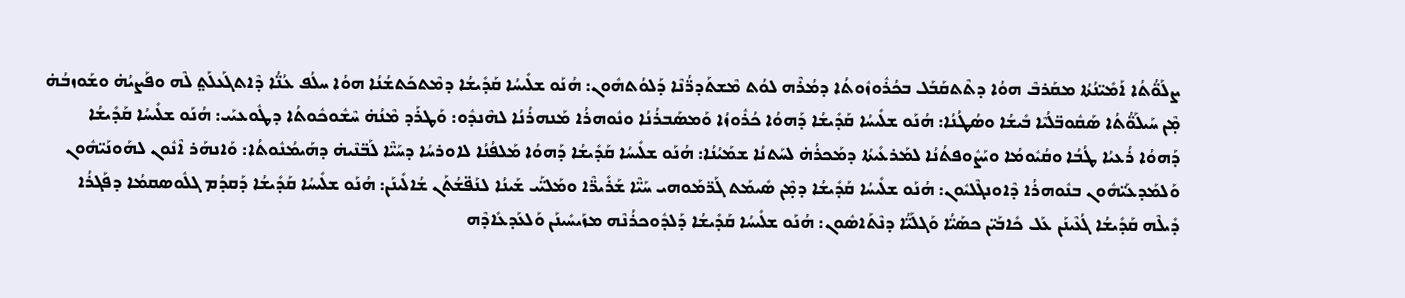ܨܠܰܘ̈ܳܬܳܐ ܐܰܡܺܝ̈ܢܳܬܳܐ ܡܩܰܪܒܶ ܗܘܳܐ ܕܬܶܬܩܰܒܰܠ ܒܟܳܪܽܘܙܽܘܬܳܐ ܕܡܳܪܶܗ ܠܘܳܬ ܡܶܫܬܰܕܪ̈ܳܢܶܐ ܕܰܠܘܳܬܗܽܘܢ: ܗܳܢܰܘ ܫܠܺܝܚܳܐ ܩܰܕܺܝܫܳܐ ܕܡܶܬܟܰܬܫܳܢܳܐ ܗܘܳܐ ܚܠܳܦ ܥܳܢ̈ܳܐ ܕܶܐܬܓܰܥܠܰܬ݀ ܠܶܗ ܘܦܰܨܝܳܗ̇ ܘܫܰܘܙܒܳܗ̇ ܡ̣ܶܢ ܚܰܝܠܰܘ̈ܳܬܳܐ ܣܰܩܽܘܒ̈ܠܳܝܶܐ ܒܺܝܫܳܐ ܘܣܳܛܳܢܳܐ: ܗܳܢܰܘ ܫܠܺܝܚܳܐ ܩܰܕܺܝܫܳܐ ܕܰܗܘܳܐ ܟܳܪܽܘܙܳܐ ܘܰܡܣܰܒܪܳܢܳܐ ܘܢܽܘܗܪܳܐ ܡܰܢܗܪܳܢܳܐ ܠܗܶܢܕܽܘ: ܘܰܛܪܰܕ ܡܶܢܳܗ̇ ܚܶܫܽܘܟܽܘܬܳܐ ܕܛܽܘܥܝܰܝ: ܗܳܢܰܘ ܫܠܺܝܚܳܐ ܩܰܕܺܝܫܳܐ ܕܰܗܘܳܐ ܪܳܥܝܳܐ ܛܳܒܳܐ ܘܩܳܝܽܘܡܳܐ ܘܝܰܨܽܘܦܬܳܢܳܐ ܠܡܰܪܥܺܝܬܳܐ ܕܡܰܟܪܳܗ̇ ܠܚܰܬܢܳܐ ܫܡܰܝܳܢܳܐ: ܗܳܢܰܘ ܫܠܺܝܚܳܐ ܩܰܕܺܝܫܳܐ ܕܰܗܘܳܐ ܡܰܠܦܳܢܳܐ ܠܐܘܪܚܳܐ ܕܚܰܝ̈ܶܐ ܠܰܒ̈ܢܶܝܗ̇ ܕܗܰܝܡܳܢܽܘܬܳܐ: ܘܰܐܢܗܰܪ ܐܶܢܽܘܢ ܠܗܰܘܢܰܝ̈ܗܽܘܢ ܘܰܠܡܰܕܥܰܝ̈ܗܽܘܢ ܒܢܽܘܗܪܳܐ ܕܶܐܘܢܓܶܠܝܽܘܢ: ܗܳܢܰܘ ܫܠܺܝܚܳܐ ܩܰܕܺܝܫܳܐ ܕܡ̣ܶܢ ܣܺܝܡܰܬ ܓܰܪ̈ܡܰܘܗܝ ܚܰܝ̈ܶܐ ܫܰܪܺܝܪ̈ܶܐ ܘܡܰܠܝ̈ܰܝ ܫܰܝܢܳܐ ܠܢܰܦ̈ܫܳܬܰܢ ܫܳܐܠܺܝܢܰܢ: ܗܳܢܰܘ ܫܠܺܝܚܳܐ ܩܰܕܺܝܫܳܐ ܕܰܩܕܳܡ ܓܠܽܘܣܩܡܳܐ ܕܦܰܓܪܳܐ ܕܺܝܠܶܗ ܩܰܕܺܝܫܳܐ ܓܳܥܶܝܢܰܢ ܥܰܠ ܟܺܐܒܰܝ̈ܢ ܟܣܰܝ̈ܳܐ ܘܰܓܠܰܝ̈ܳܐ ܕܢܶܬܰܐܣܽܘܢ: ܗܳܢܰܘ ܫܠܺܝܚܳܐ ܩܰܕܺܝܫܳܐ ܕܰܠܕܽܘܟܪܳܢܶܗ ܡܙܰܝܚܺܝܢܰܢ ܘܰܠܥܰܕܥܺܐܕܶܗ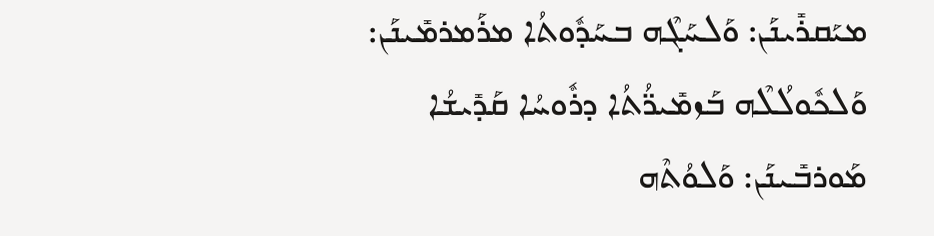ܡܝܰܩܪܺܝܢܰܢ: ܘܰܠܚܰܓܶܗ ܒܚܰܕܽܘܬܳܐ ܡܪܰܡܪܡܺܝܢܰܢ: ܘܰܠܟܽܘܠܳܠܶܗ ܒܰܙܡܺܝܪ̈ܳܬܳܐ ܕܪܽܘܚܳܐ ܩܰܕܺܝܫܳܐ ܡܰܘܪܒܺܝܢܰܢ: ܘܰܠܘܳܬܶܗ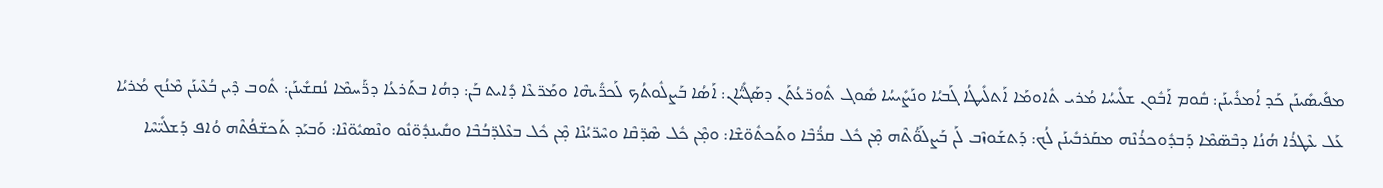ܡܦܺܝܣܺܝܢܰܢ ܟܰܕ ܐܳܡܪܺܝܢܰܢ: ܩܽܘܡ ܐܰܒܽܘܢ ܫܠܺܝܚܳܐ ܡܳܪܝ ܬܽܐܘܡܰܐ ܐܰܬܠܺܝܛܳܐ ܓܰܒܝܳܐ ܘܢܰܨܺܝܚܳܐ ܣܽܘܓ ܬܽܘܪ̈ܥܳܬܰܢ ܕܣܰܓܺܝ̈ܳܐܢ: ܐܰܣܳܐ ܒܰܨܠܽܘܬܳܟ ܠܰܟܪ̈ܺܝܗܶܐ ܘܡܰܪ̈ܥܶܐ ܕܺܐܝܬ ܒܰܢ: ܕܗܳܐ ܒܬܰܪܥܳܐ ܕܪ̈ܰܚܡܶܐ ܢܳܩܫܺܝܢܰܢ: ܬܽܘܒ ܕܶܝܢ ܒܳܥܶܝܢܰܢ ܡܶܢܳܟ ܡܳܪܝܳܐ ܥܰܠ ܥܶܛܪܳܐ ܗܳܢܳܐ ܕܒܶܣ̈ܡܶܐ ܕܰܒܕܽܘܟܪܳܢܶܗ ܡܩܰܪܒܺܝܢܰܢ ܠܳܟ: ܕܰܬܫܰܘܙܶܒ ܠܰܢ ܒܰܨܠܰܘ̈ܳܬܶܗ ܡ̣ܶܢ ܟܽܠ ܩܪ̈ܳܒܶܐ ܘܬܰܟܬܽܘ̈ܫܶܐ: ܘܡ̣ܶܢ ܟܽܠ ܣܶܕ̈ܩܶܐ ܘܚܶܪ̈ܝܳܢܶܐ ܡ̣ܶܢ ܟܽܠ ܒܥܶܠܕ̈ܒܳܒܶܐ ܘܩܺܝܢܕܽܘ̈ܢܽܘ ܘܢܶܣܝܽܘ̈ܢܶܐ: ܘܰܒܝܰܕ ܬܰܟܫ̈ܦܳܬܶܗ ܘܳܐܦ ܕܰܫܠܺܝ̈ܚܶܐ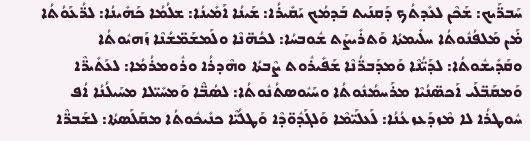ܚܰܒܪ̈ܰܝܟ: ܫܰܟܶܢ ܠܥܺܕܬܳܟ ܕܰܩܢܰܝܬ ܒܰܕܡܳܟ ܝܰܩܺܝܪܳܐ: ܫܰܝܢܳܐ ܐܰܡܺܝܢܳܐ: ܫܠܳܡܳܐ ܟܰܗܺܝܢܳܐ: ܠܪ̈ܳܥܰܘܳܬܳܐ ܡ̇ܰܢ ܡܰܠܦܳܢܽܘܬܳܐ ܚܠܺܝܡܬܳܐ ܘܰܬܪܺܝܨܰܬ ܫܽܘܒܚܳܐ: ܠܟܳܗ̈ܢܶܐ ܘܠܰܡܫܰܡ̈ܫܳܢܶܐ ܙܰܗܝܽܘܬܳܐ ܘܩܰܕܺܝܫܽܘܬܳܐ: ܠܕܰܝ̈ܳܢܶܐ ܘܰܡܕܰܒܪ̈ܳܢܶܐ ܫܰܦܺܝܪܽܘܬ ܨܶܒܬܳܐ ܘܗܶܕܪܳܐ ܘܪܽܘܡܪܳܡܳܐ: ܠܥܰܬܺܝܪ̈ܶܐ ܘܰܡܩܰܒ̈ܠܰܝ ܐܰܟܣ̈ܢܳܝܶܐ ܡܪܰܚܡܳܢܽܘܬܳܐ ܘܚܰܝܽܘܣܬܳܢܽܘܬܳܐ: ܠܣܳܒ̈ܶܐ ܘܰܡܚܺܝ̈ܠܐ ܡܚܰܝܠܳܢܳܐ ܐܳܦ ܚܽܘܛܪܳܐ ܠܐ ܡܶܙܕܰܥܙܥܳܢܳܐ: ܠܰܥܠܰܝ̈ܡܶܐ ܘܰܠܓܰܕܽܘ̈ܕܶܐ ܘܰܛܠܳܝ̈ܶܐ ܟܢܺܝܟܽܘܬܳܐ ܡܩܰܠܰܣܬܳܐ: ܠܫܰܒܪ̈ܶܐ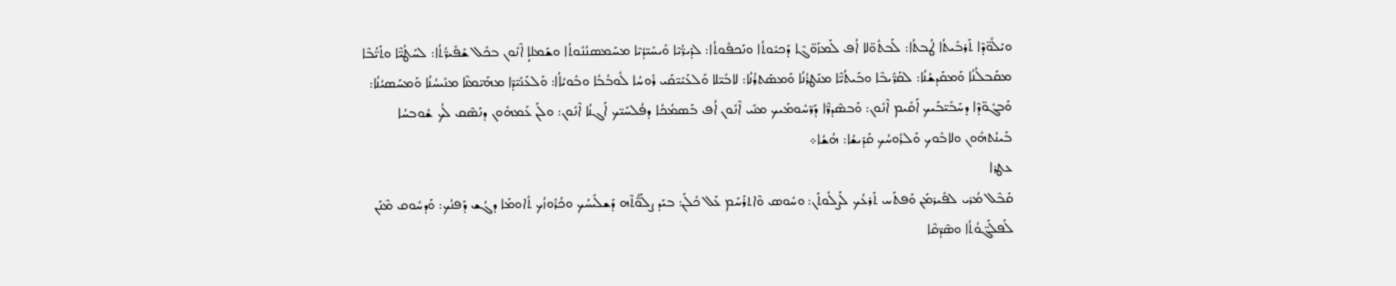ܘܝܰܠܽܘ̈ܕܶܐ ܬܰܪܒܺܝܬܳܐ ܛܳܒܬܳܐ: ܠܰܒܬܽܘ̈ܠܐ ܐܳܦ ܠܰܡܙܰܘ̈ܓܶܐ ܕܰܟܝܽܘܬܳܐ ܘܢܰܟܦܽܘܬܳܐ: ܠܕܰܝܪ̈ܳܝܶܐ ܘܺܝܚܺܝ̈ܕܳܝܶܐ ܡܚܰܡܣܢܳܢܽܘܬܳܐ ܘܫܰܡܠܐܴ ܐܶܢܽܘܢ ܒܟܽܠ ܫܰܦܺܝܪ̈ܳܬܳܐ: ܠܚܰܛܳܝ̈ܶܐ ܘܬܰܝ̈ܳܒܶܐ ܡܩܰܒܠܳܢܳܐ ܘܰܡܩܰܕܫܳܢܳܐ: ܠܩܰܪ̈ܺܝܒܶܐ ܘܒܰܝܬܳܝ̈ܶܐ ܡܢܰܛܪܳܢܳܐ ܘܰܡܣܰܬܪܳܢܳܐ: ܠܐܒܺܝ̈ܠܐ ܘܰܠܥܰܝܺܝ̈ܩܰܝ ܪܽܘܚܳܐ ܠܽܘܒܳܒܳܐ ܘܒܽܘܝܳܐܳܐ: ܘܰܠܥܰܢܺܝ̈ܕܶܐ ܡܗܰܝ̈ܡܢܶܐ ܡܢܺܝܚܳܢܳܐ ܘܰܡܚܰܣܝܳܢܳܐ: ܘܰܒܓܽܘ̈ܕܶܐ ܕܚܰܒܺܝ̈ܒܰܝܟ ܐܰܩܺܝܡ ܐܶܢܽܘܢ: ܘܰܒܣܶܕܪ̈ܶܐ ܕܰܪ̈ܚܽܘܡܰܝܟ ܡܢܺܝ ܐܶܢܽܘܢ ܐܳܦ ܒܰܣܡܳܟܳܐ ܕܦܳܠܚܰܝ̈ܟ ܐܰܓܢܳܐ ܐܶܢܽܘܢ: ܘܠܰܢ ܥܰܡܗܽܘܢ ܕܢܰܣܶܩ ܠܳܟ ܫܽܘܒܚܳܐ ܒܰܝܢܳܬܗܽܘܢ ܘܠܐܒܽܘܟ ܘܰܠܪܽܘܚܳܟ ܩܰܕܺܝܫܳܐ: ܗܳܫܳܐ܀
ܥܛܪܐ
ܩܰܒܶܠ ܡܳܪܝ ܠܦܺܝܪܡܰܢ ܘܰܦܬܰܚ ܬܰܪܥܳܟ ܠܰܨܠܽܘܬܰܢ: ܘܚܽܘܣ ܘܶܐܬܪܰܚܰܡ ܥܰܠ ܟܽܠܰܢ: ܒܝܰܕ ܨܠܰܘ̈ܳܬܶܗ ܕܰܫܠܺܝܚܳܟ ܘܟܳܪܽܘܙܳܟ ܬܽܐܘܡܰܐ ܕܓܳܫ ܕܰܦܢܳܟ: ܘܰܕܚܽܘܩ ܡܶܢܰܢ ܠܰܦܠܰܓ̈ܘܳܬܳܐ ܘܣܶܕ̈ܩܶܐ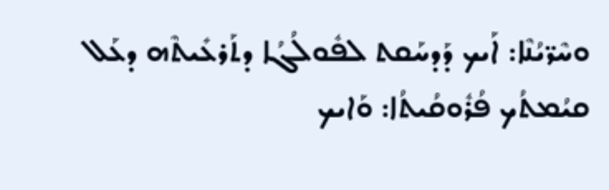ܘܚܶܪ̈ܝܳܢܶܐ: ܐܰܝܟ ܕܰܕܚܰܩܬ ܠܦܽܘܠܳܓܳܐ ܕܬܰܪܥܺܝܬܶܗ ܕܥܰܠ ܩܝܳܡܬܳܟ ܦܳܪܽܘܩܳܝܬܳܐ: ܘܰܐܝܟ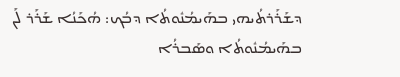ܕܫܰܪܰܪܬܳܝܗܝ ܒܗܰܝܡܳܢܽܘܬܳܐ ܕܒܳܟ: ܗܳܟܰܢܳܐ ܫܰܪܰܪ ܠܰܢ ܒܗܰܝܡܳܢܽܘܬܳܐ ܘܣܰܒܪܳܐ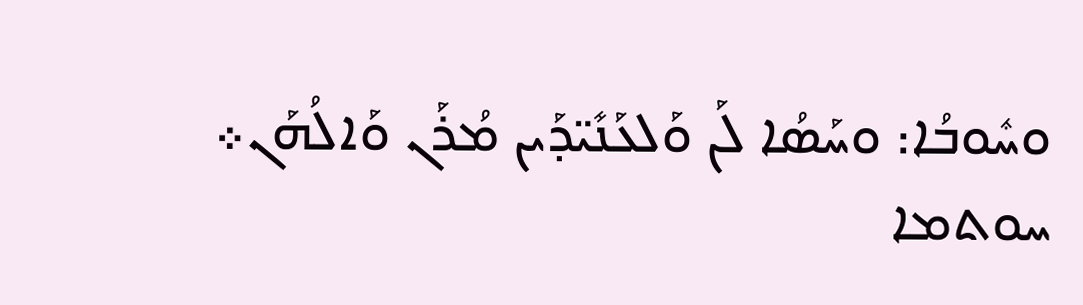ܘܚܽܘܒܳܐ: ܘܚܰܣܳܐ ܠܰܢ ܘܰܠܥܰܢܺܝ̈ܕܰܝܢ ܡܳܪܰܢ ܘܰܐܠܳܗܰܢ܀
ܚܘܬܡܐ